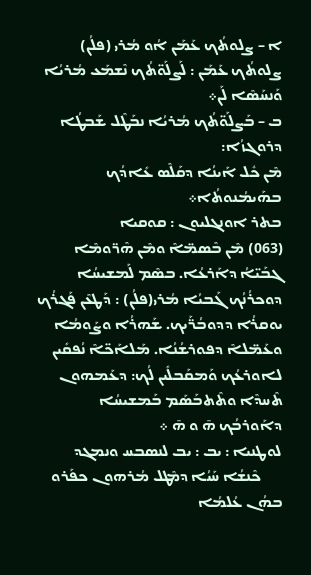ܐ – ܨܠܘܬܳܟ ܥܰܡܰܢ ܐܳܘ ܡܳܪܝ (ܦܠܳܢ) ܨܠܘܬܳܟ ܥܰܡܰܢ : ܠܰܨܠܰܘ̈ܬܳܟ ܢܶܫܡܰܥ ܡܳܪܝܳܐ ܘܰܢܚܰܣܶܐ ܠܰܢ܀
ܒ – ܒܰܨܠܰܘ̈ܬܳܟ ܡܳܪܝܳܐ ܢܒܰܛܶܠ ܫܰܒܛܳܐ ܕܪܘܓܙܳܐ:
ܡܶܢ ܟܽܠ ܐܰܝܢܳܐ ܕܩܰܠܶܣ ܥܺܐܕܳܟ ܒܗܰܝܡܳܢܘܬܳܐ܀
ܒܬܪ ܐܘܢܓܠܝܘܢ : ܩܘܩܝܐ
(063) ܡܶܢ ܒܶܣܡ̈ܐܶ ܘܡܶܢ ܗܶܪ̈ܘܡܶܐ ܓܒܰܝ̈ܐܳ ܕܐܰܪܥܳܐ. ܒܣܶܡ ܠܰܡܫܝܚܳܐ ܕܘܟܪܳܢܳܟ ܓܰܒܝܳܐ ܡܳܪܝ(ܦܠܳܢ) : ܕܰܛܥܶܢ ܦܰܓܪܳܟ ܝܘܩܪܳܐ ܕܕܘܒܳܪ̈ܰܝܟ. ܫܰܗܪܳܐ ܘܨܰܘܡܳܐ ܘܥܰܡ̈ܠܐܶ ܕܦܘܪܫܳܢܳܐ. ܡܰܠܐܰܟ̈ܐܶ ܢܳܦܩܺܝܢ ܠܐܘܪܥܳܟ ܘܰܡܩܰܒܠܺܝܢ ܠܳܟ: ܕܥܰܡܗܘܢ ܬܶܚܕܶܐ ܘܬܶܬܒܰܣܰܡ ܒܰܡܫܝܚܳܐ ܕܐܰܘܪܒܳܟ ܗ̄ ܘ ܗ̄ ܀
ܠܘܛܢܝܐ : ܝܒ : ܝܒ ܠܢܣܒܚ ܘܢܡܓܕ
      ܟܶܢܫܳܐ ܚܰܝܳܐ ܕܡܶܛܠ ܡܳܪܗܘܢ ܟܦܰܪܘ ܒܗܳܢ ܥܳܠܡܳܐ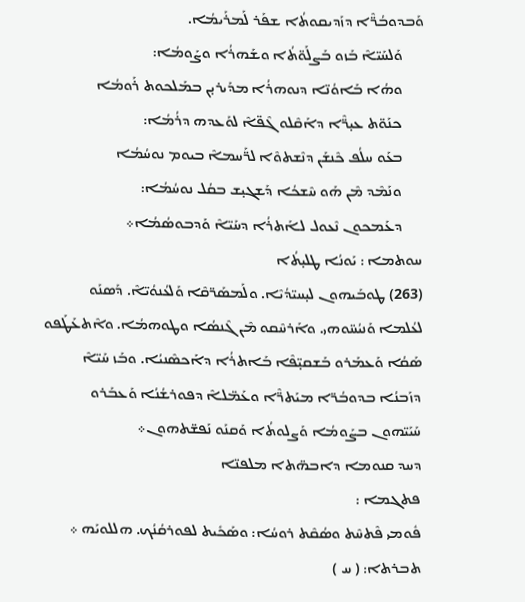ܘܰܒܕܘܒܳܪ̈ܶܐ ܕܙܰܕܝܩܘܬܳܐ ܫܦܰܪ ܠܰܡܪܰܝܡܳܐ.
      ܘܰܠܚܰܝ̈ܐܶ ܒܰܙܘ ܒܰܨܠܰܘ̈ܬܳܐ ܘܫܰܗܪܳܐ ܘܨܰܘܡܳܐ:
      ܘܗܳܐ ܒܰܐܘܳܢ̈ܐ ܕܢܘܗܪܳܐ ܡܕܰܝܪܝ̣ܢ ܒܡܰܠܟܘܬ ܪܰܘܡܳܐ
      ܟܢܰܘ̈ܬ ܥܝ̣ܪ̈ܶܐ ܕܐܰܩܶܠܘ ܓܶܦ̈ܐܶ ܠܘܰܥܕܗ ܕܪܳܡܳܐ:
      ܒܥܰܘ ܚܠܳܦ ܟܶܢܫܰܢ ܕܢܶܫܬܘܶܐ ܠܪ̈ܰܚܡܐܶ ܒܝܘܡ ܢܘܚܳܡܳܐ
      ܘܢܰܡܶܕ ܡܶܢ ܗܰܘ ܚܶܫܟܳܐ ܕܰܫܓܝ̣ܫ ܒܩܳܠ ܢܘܚܳܡܳܐ:
      ܕܥܰܡܟܘܢ ܢܶܥܘܠ ܠܐܰܬܪܳܐ ܕܚܰܝ̈ܐܶ ܘܰܕܒܘܣܳܡܳܐ܀
ܚܘܬܡܐ : ܝܰܘܢܳܐ ܛܠܝ̣ܬܳܐ
(263) ܛܘܒܰܝܗܘܢ ܠܝ̣ܚܝ̈ܕܳܝܶܐ. ܘܠܰܡܣܰܪ̈ܩܶܐ ܘܰܠܥܳܢܘܳܝ̈ܐܶ. ܕܰܣܢܰܘ ܠܥܳܠܡܐ ܘܰܢܝܳܚ̈ܘܗܝ. ܘܐܰܪܚܶܩܘ ܡܶܢ ܓܶܢܣܳܐ ܘܛܘܗܡܳܐ. ܘܐܶܬܥܰܛܰܦܘ ܣܰܩܳܐ ܘܰܥܡܰܪܘ ܒܰܫܩܝ̣̈ܦܶܐ ܒܰܐܬܪܳܐ ܕܐܰܟܣܶܢܝܳܐ. ܘܒܰܙ ܚܰܝ̈ܐܶ ܕܙܰܒܢܳܐ ܒܕܘܒܳܪ̈ܐ ܡܝܰܬܪ̈ܶܐ ܘܥܰܡ̈ܠܐܶ ܕܦܘܪܫܳܢܳܐ ܘܰܥܒܰܪܘ ܚܰܝܰܝ̈ܗܘܢ ܒܨܰܘܡܳܐ ܘܰܨܠܘܬܳܐ ܘܰܩܢܰܘ ܢܰܦܫ̈ܬܗܘܢ܀
ܕܚܕ ܩܢܘܡܐ ܕܐܒܗ̈ܬܐ ܡܠܦܢ̈ܐ
ܦܬܓܡܐ :
ܦܽܘܡܝ ܦܶܬܚܶܬ ܘܣܳܩܶܬ ܪܘܚܳܐ: ܘܣܰܟܺܝܬ ܠܦܘܪܩܳܢܳܟ. ܗܠܠܘܝܰܗ ܀
ܬܒܪܬܐ: ( ܚ )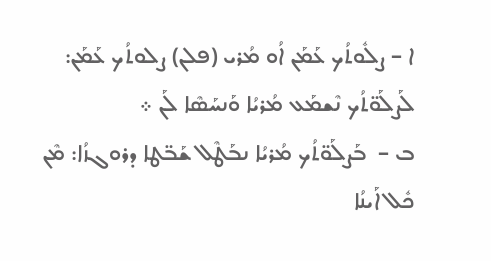ܐ – ܨܠܽܘܬܳܟ ܥܰܡܰܢ ܐܳܘ ܡܳܪܝ (ܦܠܢ) ܨܠܘܬܳܟ ܥܰܡܰܢ: ܠܰܨܠܰܘ̈ܬܳܟ ܢܶܫܡܰܥ ܡܳܪܝܳܐ ܘܰܢܚܰܣܶܐ ܠܰܢ ܀
ܒ –  ܒܰܨܠܰܘ̈ܬܳܟ ܡܳܪܝܳܐ ܢܒܰܛܶܠ ܫܰܒ̈ܛܐ ܕܪܘܓܙܳܐ: ܡܶܢ ܟܽܠ ܐܰܝܢܳܐ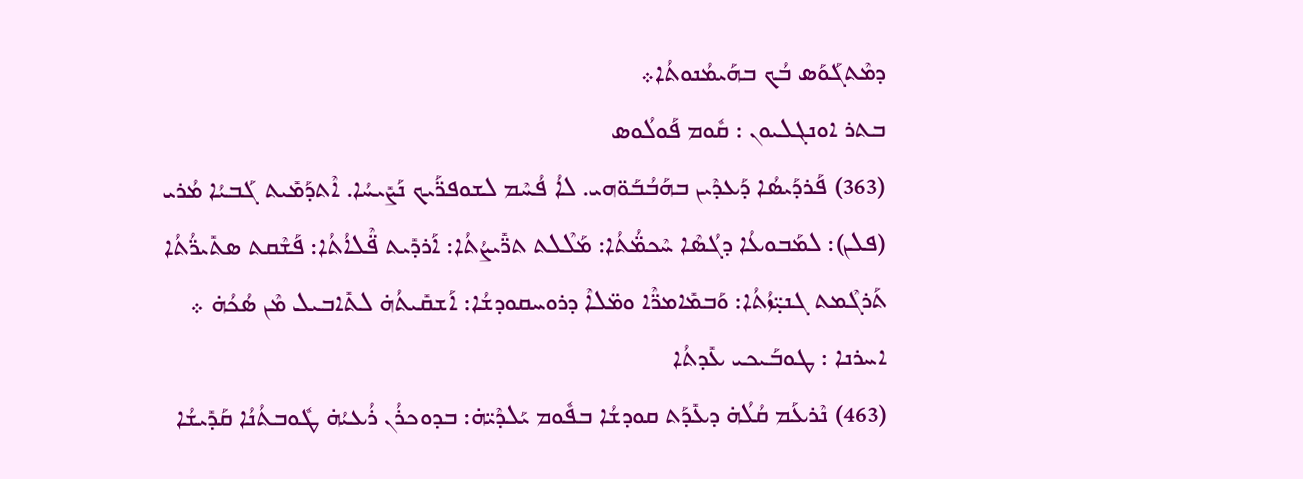ܕܡܶܬܓܰܘܰܣ ܒܳܟ ܒܗܰܝܡܳܢܘܬܳܐ܀
ܒܬܪ ܐܘܢܓܠܝܘܢ : ܩܽܘܡ ܦܰܘܠܳܘܣ
(363) ܦܰܪܕܰܝܣܳܐ ܕܰܥܕܶܝܢ ܒܗܰܒܳܒܰܘ̈ܗܝ. ܠܐܳ ܦܳܚܶܡ ܠܫܘܦܪ̈ܰܝܟ ܢܰܨܺܝܚܳܐ. ܐܶܬܕܰܡܺܝܬ ܓܰܒܝܳܐ ܡܳܪܝ (ܦܠܢ): ܠܡܰܒܘܥܳܐ ܕܓܳܣܶܐ ܚܶܟܡ̈ܳܬܳܐ: ܡܰܠܶܠܬ ܬܪ̈ܺܝܨܳܬܳܐ: ܐܰܪܕܺܝܬ ܦ̈ܶܠܐܳܬܳܐ: ܦܰܫܶܩܬ ܣܬܺܝܪ̈ܳܬܳܐ ܬܰܪܓܶܡܬ ܓܢܝ̣̈ܙܳܬܳܐ: ܘܰܒܡܺܐܡܪ̈ܶܐ ܘܡ̈ܠܐܶ ܕܪܘܚܩܘܕܫܳܐ: ܐܰܫܩܺܝܬܳܗ̇ ܠܬܺܐܒܝܠ ܡܶܢ ܣܳܟܳܗ̇ ܀
ܐܚܪܢܐ : ܛܘܒܰܝܟܝ ܥܺܕܬܳܐ
(463) ܢܶܪܥܰܡ ܩܳܠܳܗ̇ ܕܥܺܕܰܬ ܩܘܕܫܳܐ ܒܦܽܘܡ ܝܰܠܕܶܝ̈ܗ̇: ܒܕܘܟܪܳܢ ܪܳܥܝܳܗ̇ ܛܽܘܒܬܳܢܳܐ ܩܰܕܺܝܫܳܐ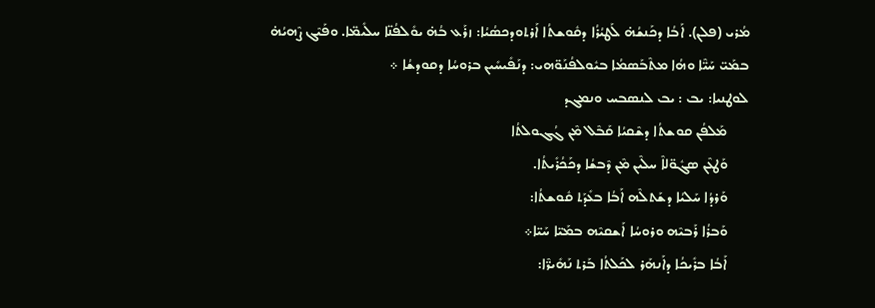ܡܳܪܝ (ܦܠܢ). ܐܰܒܳܐ ܕܟܰܢܫܳܗ̇ ܠܰܛܝܳܪܳܐ ܕܩܽܘܫܬܳܐ ܐܰܪܬܘܕܟܣܳܝܳܐ: ܙܪܰܥ ܒܳܗ̇ ܝܘܺܠܦܳܢ̈ܐ ܚܠܺܝܡ̈ܐ. ܘܦܰܝܶܓ ܨܶܗܝܳܗ̇ ܒܡܰܝ̈ ܚܰܝ̈ܶܐ ܘܗܳܐ ܡܬܶܒܰܣܡܳܐ ܒܝܽܘܠܦܳܢܰܘ̈ܗܝ: ܕܢܰܦܺܝܚܺܝܢ ܒܪܘܚܳܐ ܕܩܘܕܫܳܐ ܀
ܠܘܛܢܝܐ: ܝܒ : ܝܒ ܠܢܣܒܚ ܘܢܡܓܕ
      ܡܰܠܦܳܢ ܩܘܫܬܳܐ ܕܫܶܩܝܳܐ ܩܰܒܶܠ ܡܶܢ ܓܳܓܘܠܬܳܐ
      ܘܰܛܥܶܢ ܣܓܽܘ̈ܠܐܶ ܚܠܶܝܢ ܡܶܢ ܕܶܒܫܳܐ ܕܟܰܟܳܪܺܝܬܳܐ.
      ܘܰܪܕܳܐ ܚܰܠܝܳܐ ܕܫܰܬܠܶܗ ܐܰܒܳܐ ܒܥܺܕܰܬ ܩܽܘܫܬܳܐ:
      ܘܰܒܪܳܐ ܪܰܒܝܶܗ ܘܪܘܚܳܐ ܐܰܫܩܝܶܗ ܒܡܰܝ̈ܐ ܚܰܝ̈ܐ܀
      ܐܰܒܳܐ ܒܪܺܝܟܳܐ ܕܐܰܢܗܰܪ ܠܟܰܠܬܳܐ ܒܰܪܬ ܢܰܗܺܝܪ̈ܶܐ: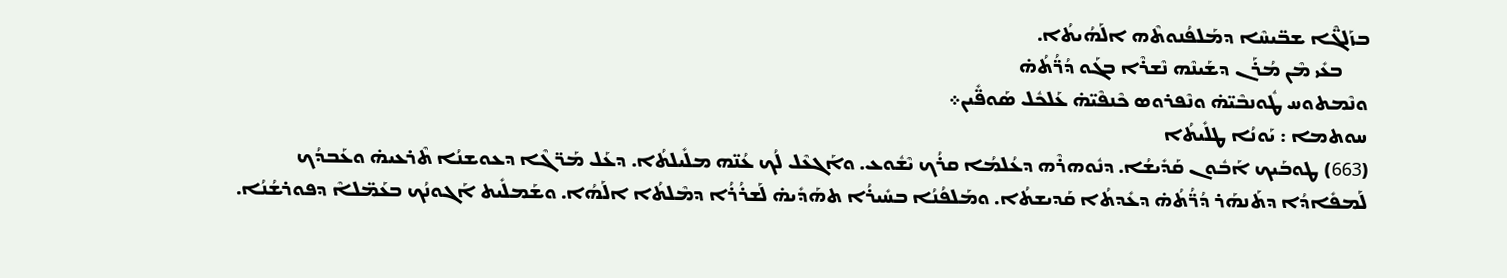ܒܙܰܠܓ̈ܶܐ ܫܒ̈ܝܚܶܐ ܕܡܰܠܦܳܢܘܬܶܗ ܐܠܰܗܳܝܬܳܐ.
      ܒܥܺܝ ܡܶܢ ܡܳܪܰܢ ܕܫܰܝܢܶܗ ܢܶܫܪܶܐ ܒܓܰܘ ܕܳܪ̈ܳܬܳܗ̇
ܘܢܶܡܬܘܚ ܛܽܘܢܒܶܝ̈ܗ̇ ܘܢܶܦܪܘܣ ܟܶܢܦܶܝ̈ܗ̇ ܥܰܠܟܽܠ ܣܰܘܦ̈ܺܝܢ܀
ܚܘܬܡܐ : ܝܰܘܢܳܐ ܛܠܺܝܬܳܐ
(663) ܛܘܒܰܝܟ ܐܰܒܽܘܢ ܩܰܕܺܝܫܳܐ. ܕܢܽܘܗܪܶܗ ܕܥܳܠܡܳܐ ܩܪܳܟ ܝܶܫܽܘܥ. ܘܐܰܓܥܶܠ ܠܳܟ ܥܳܢ̈ܗ ܡܠܺܝܠܬܳܐ. ܕܥܰܠ ܡܰܪ̈ܓܶܐ ܕܥܘܫܢܳܐ ܬܶܪܥܝܗ̇ ܘܥܰܒܕܳܟ ܠܰܡܦܺܐܕܳܐ ܕܬܰܢܗܰܪ ܕܳܪ̈ܳܬܳܗ̇ ܕܥܺܕܬܳܐ ܩܰܕܝܫܬܳܐ. ܘܡܰܠܦܳܢܳܐ ܒܚܺܝܪܳܐ ܬܗܰܕܺܝܗ̇ ܠܰܫܪܳܪܳܐ ܕܡܶܠܬܳܐ ܐܠܰܗܳܐ. ܘܫܰܡܠܺܝܬ ܐܰܓܘܢܳܟ ܒܥܰܡ̈ܠܐܶ ܕܦܘܪܫܳܢܳܐ.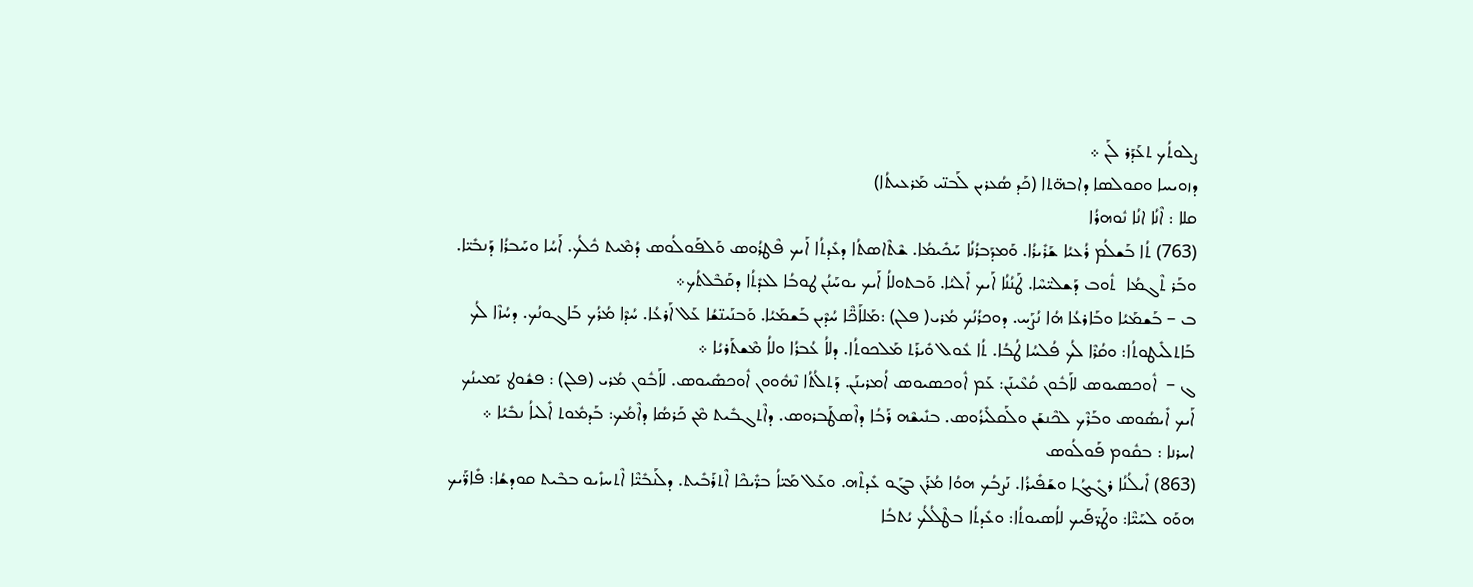ܨܠܘܬܳܟ ܬܥܰܕܰܪ ܠܰܢ ܀
ܕܙܘܝܚܐ ܘܩܘܠܣܐ ܕܐܒܗ̈ܬܐ (ܟܰܕ ܣܳܥܪܝܢ ܠܰܒܢ̈ܝ ܡܰܪܥܝܬܳܐ)
ܩܠܐ : ܐܶܢܳܐ ܐܢܳܐ ܢܽܘܗܪܳܐ
(763) ܬܳܐ ܒܰܫܠܳܡ ܪܳܥܝܳܐ ܫܰܪܺܝܪܳܐ. ܘܰܡܕܰܒܪܳܢܳܐ ܚܰܟܺܝܡܳܐ. ܫܶܬܶܐܣܬܳܐ ܕܥܺܕܬܳܐ ܐܰܝܟ ܦܶܛܪܳܘܣ ܘܰܠܦܰܘܠܳܘܣ ܕܳܡܶܝܬ ܟܽܠܳܟ. ܐܰܚܳܐ ܘܚܰܒܪܳܐ ܕܰܢܒܺܝ̈ܐ. ܘܒܰܪ ܬܶܓܡܳܐ  ܬܽܘܒ ܕܰܫܠܝ̈ܚܶܐ. ܛܰܢܳܢܳܐ ܐܰܝܟ ܐܺܠܝܳܐ. ܘܰܒܬܘܠܐܳ ܐܰܝܟ ܝܘܚܰܢܳܢ ܛܘܒܳܐ ܠܥܕܺܬܳܐ ܕܩܰܒܶܠܬܳܟ܀
ܒ – ܒܰܫܡܰܝܳܐ ܘܒܰܐܪܥܳܐ ܗܳܐ ܢܳܨܰܚ. ܕܘܟܪܳܢܳܟ ܡܳܪܝ( ܦܠܢ) :ܡܰܠܐܰܟ̈ܶܐ ܚܳܕܶܝܢ ܒܰܫܡܰܝܳܐ. ܘܰܒܢܰܝܢ̈ܫܳܐ ܥܰܠ ܐܰܪܥܳܐ. ܚܳܕܶܐ ܡܳܪܳܟ ܒܰܐܓܘܢܳܟ. ܕܚܳܙܶܐ ܠܳܟ ܒܰܐܬܠܺܝܛܘܬܳܐ: ܘܩܳܪܶܐ ܠܳܟ ܦܳܠܚܳܐ ܛܳܒܳܐ. ܬܳܐ ܥܽܘܠ ܘܺܝܪܰܬ ܡܰܠܟܘܬܳܐ. ܕܠܐܳ ܥܳܒܪܳܐ ܘܠܐܳ ܡܶܫܬܰܪܝܳܐ ܀
ܓ –  ܐܽܘܟܣܝܘܣ ܠܐܰܒܽܘܢ ܩܳܥܶܝܢܰܢ: ܥܰܡ ܐܽܘܟܣܝܘܣ ܐܳܡܪܝܢܰܢ. ܕܰܬܠܳܬܳܐ ܢܶܗܽܘܘܢ ܐܽܘܟܣܺܝܘܣ. ܠܐܰܒܽܘܢ ܡܳܪܝ (ܦܠܢ) : ܦܫܽܘܛ ܝܰܡܝܢܳܟ ܐܰܝܟ ܐܺܝܣܳܘܣ ܘܒܰܪܶܟ ܠܟܶܢܫܰܢ ܘܠܰܩܠܺܝܪܳܘܣ. ܒܢܺܝܫܶܗ ܪܰܒܳܐ ܕܐܶܣܛܰܒܪܘܣ. ܕܐܶܬܓܒܺܝܬ ܡܶܢ ܟܰܪܣܳܐ ܕܐܶܡܳܟ: ܒܰܕܡܽܘܬ ܐܺܠܝܐܳ ܢܒܺܝܳܐ ܀
ܐܚܪܢܐ : ܒܩܽܘܡ ܦܰܘܠܳܘܣ
(863) ܐܺܝܠܳܢܳܐ ܪܓܺܝܓܳܐ ܘܫܰܦܺܝܪܳܐ. ܢܰܨܒܳܟ ܗܘܳܐ ܡܳܪܰܢ ܒܓܰܘ ܥܺܕܬܶܗ. ܘܥܰܠ ܡܰܝ̈ܐܳ ܒܪ̈ܺܝܟܶܐ ܐܶܬܪܰܒܺܝܬ. ܕܠܰܢܒܺܝ̈ܶܐ ܐܶܬܚܙܺܝܘ ܒܒܶܝܬ ܩܘܕܫܳܐ: ܦܺܐܪ̈ܰܝܟ ܗܘܰܘ ܠܚܰܝ̈ܶܐ: ܘܛܰܪ̈ܦܰܝܟ ܠܐܳܣܝܘܬܳܐ: ܘܥܺܕܬܳܐ ܒܛܶܠܳܠܳܟ ܝܳܬܒܳܐ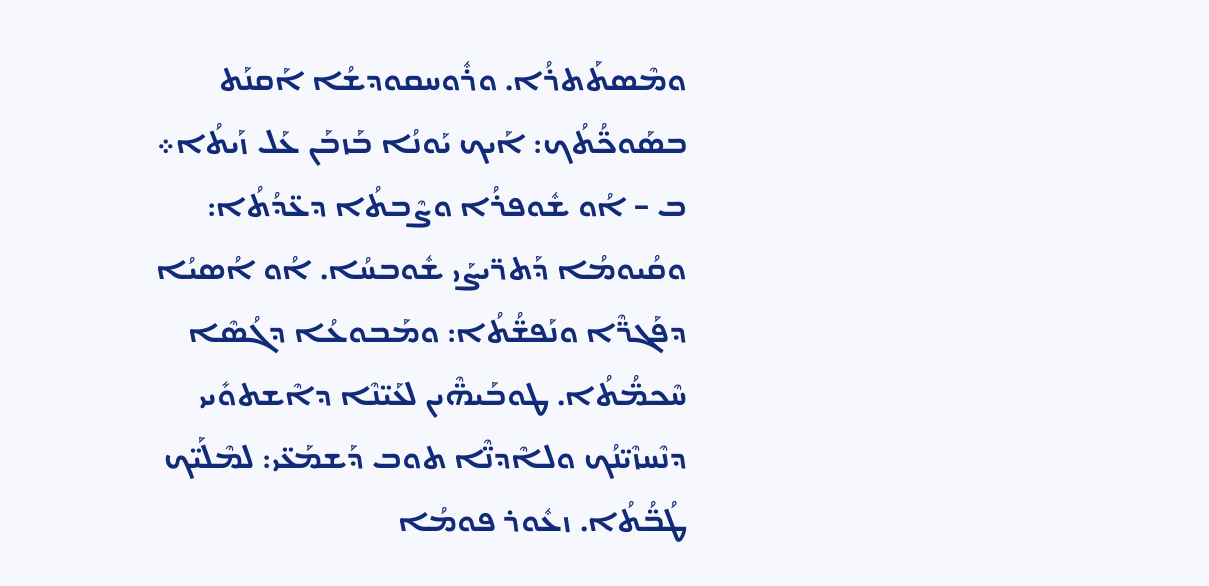ܘܡܶܣܬܰܬܪܳܐ. ܘܪܽܘܚܩܘܕܫܳܐ ܐܰܩܢܰܬ ܒܣܰܘܟ̈ܳܬܳܟ: ܐܰܝܟ ܝܰܘܢܳܐ ܒܰܙܒܰܢ ܥܰܠ ܙܰܝܬܳܐ܀
ܒ – ܐܳܘ ܫܽܘܦܪܳܐ ܘܨܶܒܬܳܐ ܕܥ̈ܕܳܬܳܐ: ܘܩܳܝܘܡܳܐ ܕܰܬܪ̈ܝܨܰܝ ܫܽܘܒܚܳܐ. ܐܳܘ ܐܳܣܝܳܐ ܕܦܰܓܪ̈ܶܐ ܘܢܰܦܫ̈ܳܬܳܐ: ܘܡܰܒܘܥܳܐ ܕܓܳܣܶܐ ܚܶܟܡ̈ܳܬܳܐ. ܛܘܒܰܝܗ̈ܶܝܢ ܠܥܰܝ̈ܢܶܐ ܕܐܶܫܬܘܺܝܝ ܕܢܶܚܙܶܝ̈ܢܳܟ ܘܠܐܶܕܢ̈ܶܐ ܬܘܒ ܕܰܫܡܰܥ̈ܝ: ܠܡܶܠܰܝ̈ܟ ܛܳܒ̈ܳܬܳܐ. ܙܥܽܘܪ ܦܘܡܳܐ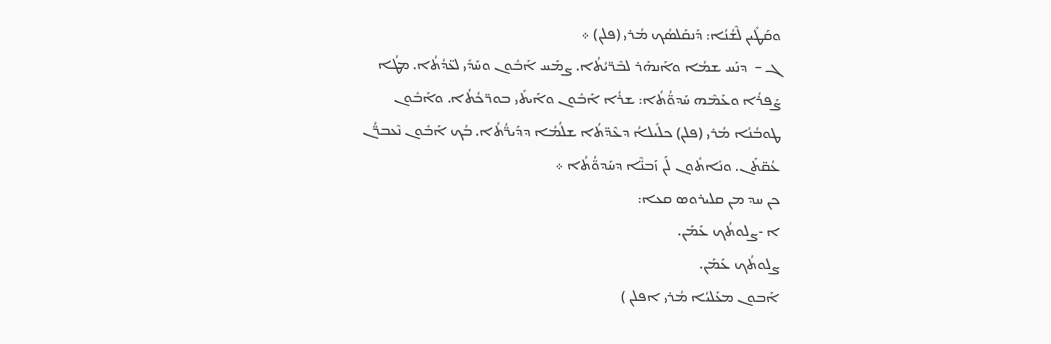ܘܩܰܛܺܝܢ ܠܶܫܳܢܳܐ: ܕܰܢܩܰܠܣܳܟ ܡܳܪܝ (ܦܠܢ) ܀
ܓ –  ܕܢܰܚ ܫܡܳܐ ܘܐܰܢܗܰܪ ܠܒܶܪ̈ܝܳܬܳܐ. ܨܡܰܚ ܐܰܒܽܘܢ ܘܚܰܕܺܝ ܠܥ̈ܕܳܬܳܐ. ܡܛܳܐ ܨܰܦܪܳܐ ܘܥܰܡܶܗ ܚܰܕܘ̈ܳܬܳܐ: ܫܪܳܐ ܐܰܒܽܘܢ ܘܐܰܝܬܺܝ ܒܘܪ̈ܟܳܬܳܐ. ܘܐܰܒܽܘܢ ܛܘܒܳܢܳܐ ܡܳܪܝ (ܦܠܢ) ܟܠܺܝܠܐܳ ܕܥܶܕ̈ܬܳܐ ܫܠܳܡܳܐ ܕܕܰܝܪ̈ܳܬܳܐ. ܒܳܟ ܐܰܒܽܘܢ ܢܶܥܒܪ̈ܳܢ ܥܳܩ̈ܬܰܢ. ܘܢܺܐܬܽܘܢ ܠܰܢ ܙܰܒܢ̈ܶܐ ܕܚܰܕܘ̈ܳܬܳܐ ܀
ܟܢ ܚܕ ܡܢ ܩܠܝܪܘܣ ܩܥܐ:
ܐ -ܨܠܘܬܳܟ ܥܰܡܰܢ.
ܨܠܘܬܳܟ ܥܰܡܰܢ.
ܐܰܒܘܢ ܡܥܰܠܝܳܐ ܡܳܪܝ ܐܦܠܢ )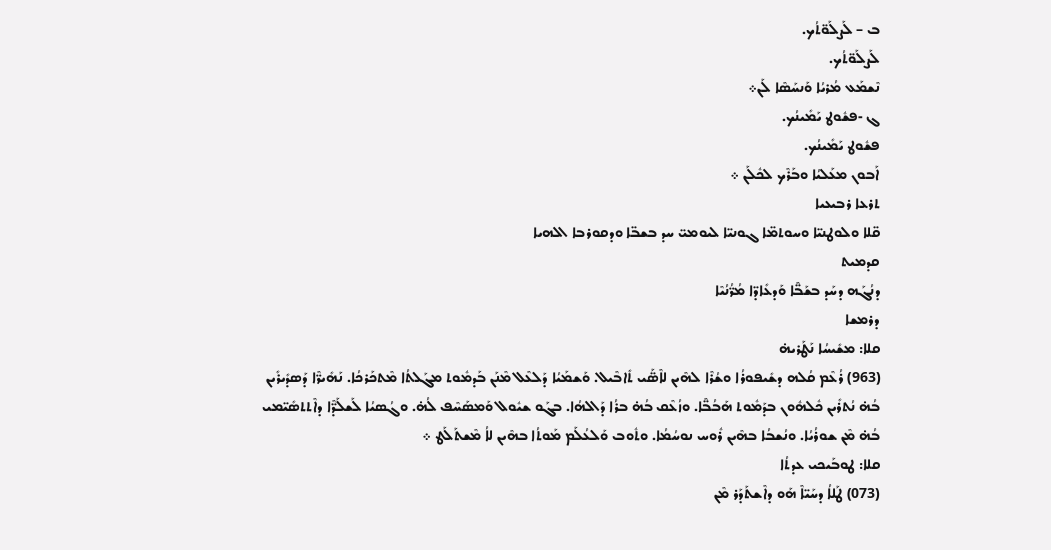ܒ – ܠܰܨܠܰܘ̈ܬܳܟ.
ܠܰܨܠܰܘ̈ܬܳܟ.
ܢܶܫܡܰܥ ܡܳܪܝܳܐ ܘܰܢܚܰܣܶܐ ܠܰܢ܀
ܓ -ܦܫܽܘܛ ܝܰܡܺܝܢܳܟ.
ܦܫܽܘܛ ܝܰܡܺܝܢܳܟ.
ܐܰܒܘܢ ܡܥܰܠܝܳܐ ܘܒܰܪܶܟ ܠܟܽܠܰܢ ܀
ܬܪܥܐ ܪܒܝܥܝܐ
ܩ̈ܠܐ ܘܠܘܛܢܝ̈ܐ ܘܚܘܬܡ̈ܐ ܓܘܢܝ̈ܐ ܠܝܘܡܝ̈ ܚܕ ܒܫܒ̈ܐ ܘܕܩܘܪܒܐ ܐܠܗܝܐ
ܩܕܡܝܬ
ܕܢܳܓܰܗ ܕܚܰܕ ܒܫܰܒ̈ܶܐ ܘܰܕܥܺܐܕ̈ܐ ܡܳܪ̈ܳܢܳܝܶܐ
ܕܪܡܫܐ
ܩܠܐ: ܡܫܺܝܚܳܐ ܢܰܛܰܪܝܗ̇
(963) ܪܳܥܶܡ ܩܳܠܗ ܕܫܺܝܦܘܪܳܐ ܘܫܳܪܶܐ ܠܗܶܝܢ ܠܐܶܣ̈ܰܝ ܬܺܐܒܶܝܠ. ܘܰܫܡܰܝܳܐ ܕܰܠܥܶܠ ܡܶܢܰܢ ܒܰܕܡܽܘܬ ܡܓܰܠܬܳܐ ܡܶܬܟܰܪܟܳܐ. ܢܰܗܺܝܪ̈ܶܐ ܕܰܣܕܺܝܪܺܝܢ ܒܳܗ̇ ܢܳܬܪܺܝܢ ܟܽܠܗܽܘܢ ܒܕܰܡܽܘܬ ܗܰܒܳܒ̈ܶܐ. ܘܙܳܥܶܩ ܒܳܗ̇ ܒܪܳܐ ܕܰܐܠܗܳܐ. ܒܓܰܘ ܫܝܽܘܠ ܘܰܡܣܰܚܶܦ ܠܳܗ̇. ܘܓܳܣܝܳܐ ܠܰܫܠܰܕ̈ܶܐ ܕܐܶܬܬܣܺܝ̈ܡܝ ܒܳܗ̇ ܡܶܢ ܫܘܪܳܝܳܐ. ܘܢܳܫܒܳܐ ܒܗܶܝܢ ܪܽܘܚ ܢܘܚܳܡܳܐ. ܘܬܽܘܒ ܘܰܠܥܳܠܰܡ ܡܰܘܬܳܐ ܒܗܶܝܢ ܠܐܳ ܡܶܫܬܰܠܰܛ ܀
ܩܠܐ: ܛܘܒܰܝܟܝ ܥܕܬܳܐ
(073) ܛܰܠܐܳ ܕܚܰܝ̈ܐܶ ܗܰܘ ܕܐܶܫܬܰܕܰܪ ܡܶܢ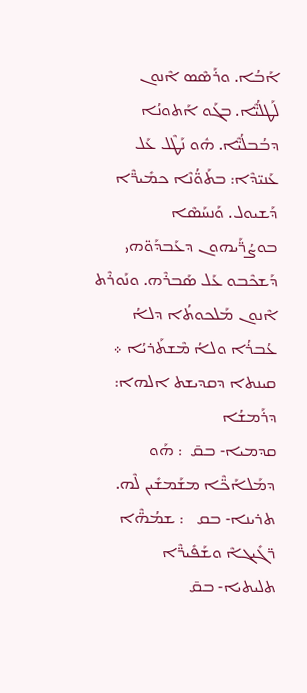ܐܰܒܳܐ. ܘܪܰܣܶܣ ܐܶܢܘܢ  ܠܰܛܠܳܝ̈ܶܐ. ܒܓܰܘ ܐܰܬܘܢܳܐ ܕܒܳܒܠܳܝ̈ܶܐ. ܗܽܘ ܢܰܛܶܠ ܥܰܠ ܥܰܢܝ̈ܕܶܐ: ܒܬܰܘ̈ܳܢܶܐ ܟܡܺܝܪ̈ܶܐ ܕܰܫܝܘܠ. ܘܰܢܚܰܣܶܐ ܒܘܨܳܪ̈ܰܝܗܘܢ ܕܥܰܒܕܰܘ̈ܗܝ ܕܰܫܟܶܒܘ ܥܰܠ ܣܰܒܪܶܗ. ܘܢܰܘܪܶܬ ܐܶܢܘܢ ܡܰܠܟܘܬܳܐ ܕܠܐܳ ܥܳܒܪܳܐ ܘܠܐܳ ܡܶܫܬܰܪܝܳܐ ܀
ܩܝܢܬܐ ܕܩܕܝܫܬ ܐܠܗܐ: ܕܪܰܡܫܳܐ
ܩܕܡܝܐ- ܒܩ̄  : ܗܰܘ ܕܡܰܠܐܰܟ̈ܶܐ ܡܫܰܡܫܺܝܢ ܠܶܗ.
ܬܪܝܢܐ- ܒܩ   : ܫܡܳܗ̈ܶܐ ܪ̈ܓܺܝܓܐܶ ܘܫܰܦܺܝܪ̈ܶܐ
ܬܠܝܬܝܐ- ܒܩ̄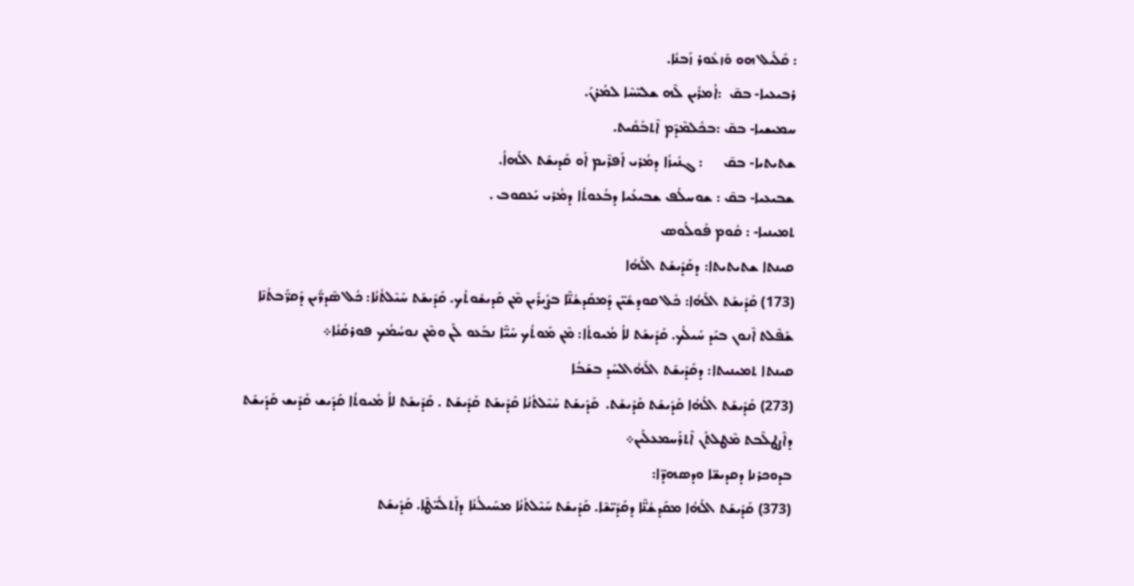: ܩܰܠܺܝܠ ܗܘ ܘܰܙܥܽܘܪ ܙܰܒܢܳܐ.
ܪܒܝܥܝܐ- ܒܩ̄  :ܐܳܡܪܺܝܢ ܠܶܗ ܫܠܝ̈ܚܶܐ ܠܡܳܪܢܰ.
ܚܡܝܫܝܐ- ܒܩ̄ :ܒܟܽܠܡܶܕܶܡ ܐܶܬܒܰܩܺܝܬ.
ܫܬܝܬܝܐ- ܒܩ̄      : ܓܢܺܝܙܳܐ ܕܡܳܪܝ ܐܰܦܪܶܝܡ ܐܰܘ ܩܰܕܝܫܰܬ ܐܠܰܗܐܳ.
ܫܒܝܥܝܐ- ܒܩ̄ : ܫܘܚܠܳܦ ܫܒܝܥܳܝܐ ܕܒܳܥܘܬܳܐ ܕܡܳܪܝ ܝܰܥܩܘܒ .
ܬܡܝܢܝܐ- : ܩܽܘܡ ܦܰܘܠܳܘܣ
ܩܝܢܬܐ ܫܬܝܬܝܬܐ: ܕܩܰܕܺܝܫܰܬ ܐܠܰܗܳܐ
(173) ܩܰܕܺܝܫܰܬ ܐܠܰܗܳܐ: ܟܽܠ ܩܘܕܫܺܝ̈ܢ ܕܰܡܩܰܕܫܳܢ̈ܶܐ ܒܨܺܝܪܺܝܢ ܡܶܢ ܩܰܕܝܫܽܘܬܳܟ. ܩܰܕܺܝܫܰܬ ܚܰܝܶܠܬܳܢܳܐ: ܟܽܠ ܣܶܕܪ̈ܺܝܢ ܕܰܩܪ̈ܰܒܬܳܢܶܐ ܫܰܦܶܠܬ ܐܶܢܘܢ ܒܝܰܕ ܚܰܝܠܳܟ. ܩܰܕܺܝܫܰܬ ܠܐܳ ܡܳܝܘܬܳܐ: ܡܶܢ ܡܰܘܬܳܟ ܚܰܝ̈ܶܐ ܢܒܰܥܘ ܠܰܢ ܘܡܶܢ ܢܘܚܳܡܳܟ ܦܘܪܩܳܢܳܐ܀
ܩܝܢܬܐ ܬܡܝܢܝܬܐ: ܕܩܰܕܺܝܫܰܬ ܐܠܰܗܳܐܠܚܰܕ ܒܫܰܒܳܐ
(273) ܩܰܕܺܝܫܰܬ ܐܠܰܗܳܐ ܩܰܕܺܝܫܰܬ ܩܰܕܺܝܫܰܬ.  ܩܰܕܺܝܫܰܬ ܚܰܝܶܠܬܳܢܳܐ ܩܰܕܺܝܫܰܬ ܩܰܕܺܝܫܰܬ . ܩܰܕܺܝܫܰܬ ܠܐܳ ܡܳܝܘܬܳܐ ܩܰܕܺܝܫ ܩܰܕܺܝܫ ܩܰܕܺܝܫܰܬ ܕܐܶܨܛܠܶܒܬ ܡܶܛܠܬܰܢ ܐܶܬܪܰܚܡܥܠܰܝܢ܀
ܒܕܘܟܪܢܐ ܕܩܕܝܫ̈ܐ ܘܕܣܗܕ̈ܐ:
(373) ܩܰܕܺܝܫܰܬ ܐܠܰܗܳܐ ܡܩܰܕܫܳܢ̈ܶܐ ܕܩܰܕܺܝ̈ܫܶܐ. ܩܰܕܺܝܫܰܬ ܚܰܝܶܠܬܳܢܳܐ ܡܚܰܝܠܳܢܳܐ ܕܐܰܬܠܺܝ̈ܛܶܐ. ܩܰܕܺܝܫܰܬ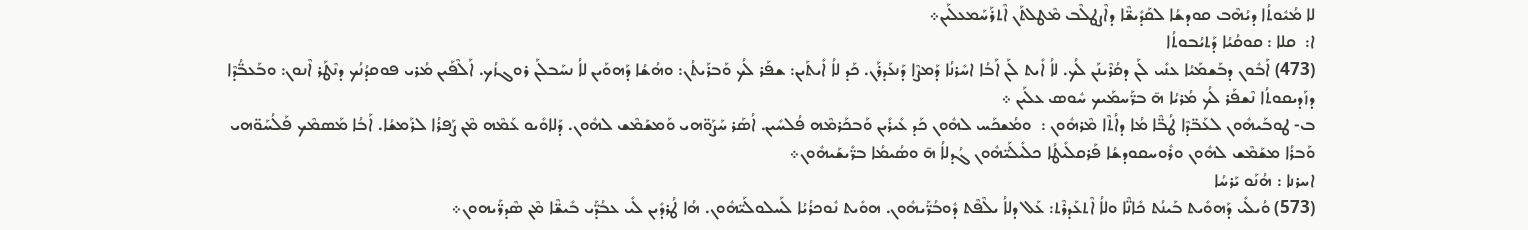ܠܐ ܡܳܝܽܘܬܳܐ ܕܝܳܗܶܒ ܩܘܕܫܳܐ ܠܩܰܕܺܝܫ̈ܶܐ ܕܐܶܨܛܠܶܒ ܡܶܛܠܬܰܢ ܐܶܬܪܰܚܰܡܥܠܰܝܢ܀
ܐ:  ܩܠܐ : ܩܘܩܳܝܳܐ ܕܰܬܝܳܒܘܬܳܐ
(473) ܐܰܒܽܘܢ ܕܒܰܫܡܰܝܳܐ ܥܢܺܝ ܠܰܢ ܕܩܳܪܶܝܢܰܢ ܠܳܟ. ܠܐܳ ܐܺܝܬ ܠܰܢ ܐܰܒܳܐ ܐܚܺܪܢܳܐ ܕܰܡܨܶܐ ܕܰܢܥܰܕܪܰܢ. ܟܰܕ ܠܐܳ ܐܺܝܬܰܝܢ: ܫܦܰܪ ܠܳܟ ܘܰܒܪܰܝܬܳܢ: ܘܗܳܫܳܐ ܕܰܗܘܰܝܢ ܠܐܳ ܢܚܰܒܠܰܢ ܪܘܓܙܳܟ. ܐܰܠܶܦܰܝܢ ܡܳܪܝ ܦܘܩܕܳܢܳܟ ܕܢܶܛܰܪ ܐܶܢܘܢ: ܘܒܰܥܒ̈ܳܕܶܐ ܕܙܰܕܝܩܘܬܳܐ ܢܶܫܦܰܪ ܠܳܟ ܡܳܪܝܳܐ ܗ̄ ܒܪ̈ܰܚܡܰܝܟ ܚܽܘܣ ܥܠܰܝܢ ܀
ܒ- ܛܘܒܰܝܗܽܘܢ ܠܥܰܒ̈ܕܶܐ ܛܳܒ̈ܶܐ ܡܳܐ ܕܐܳܬܶܐ ܡܶܪܗܽܘܢ :  ܘܡܳܫܟܰܚ ܠܗܽܘܢ ܟܰܕ ܥܺܝܪܺܝܢ ܘܰܒܟܰܪܡܶܗ ܦܳܠܚܺܝܢ. ܐܳܣܰܪ ܚܰܨܰܘ̈ܗܝ ܘܰܡܫܰܡܶܫ ܠܗܽܘܢ. ܕܰܠܐܘܺܝܘ ܥܰܡܶܗ ܡܶܢ ܨܰܦܪܳܐ ܠܪܰܡܫܳܐ. ܐܰܒܳܐ ܡܰܣܡܶܟ ܦܰܠܳܚܰܘ̈ܗܝ ܘܰܒܪܳܐ ܡܫܰܡܶܫ ܠܗܽܘܢ ܘܪܽܘܚܩܘܕܫܳܐ ܦܰܪܩܠܺܝܛܳܐ ܟܠܺܝܠܰܝ̈ܗܽܘܢ ܓܳܕܠܐܳ ܗ̄ ܘܣܳܝܡܳܐ ܒܪ̈ܺܝܫܰܝܗܽܘܢ܀
ܐܚܪܢܐ : ܗܳܢܰܘ ܝܰܪܚܳܐ
(573) ܘܳܝܠܺܝ ܕܰܗܘܺܝܬ ܒܰܝܢܳܬ ܟܺܐܢ̈ܶܐ ܘܠܐܳ ܐܶܬܥܰܕܪܶܬ: ܥܰܠ ܕܠܐܳ ܝܠܶܦܶܬ ܕܽܘܒܳܪ̈ܰܝܗܽܘܢ. ܗܘܺܝܬ ܢܽܘܟܪܳܝܳܐ ܠܰܚܠܘܠܰܝ̈ܗܽܘܢ. ܗܳܐ ܛܳܪܕܺܝܢ ܠܺܝ ܥܒܳܕ̈ܰܝ ܒܺܝܫ̈ܶܐ ܡܶܢ ܣܶܕܪ̈ܰܝܗܘܢ܀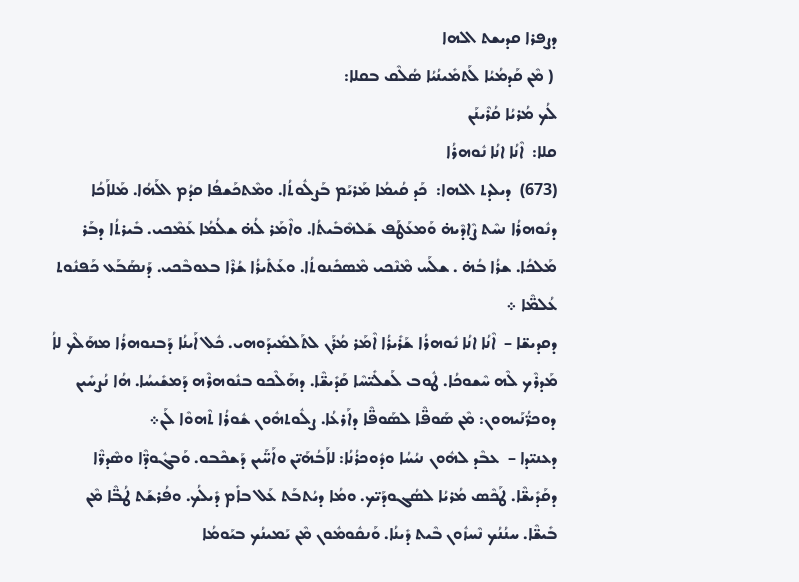ܕܨܦܪܐ ܩܕܝܫܬ ܐܠܗܐ
 ( ܡܶܢ ܩܰܕܡܳܝܳܐ ܠܰܬܡܺܝܢܳܝܳܐ ܣܳܠܶܩ ܒܩܠܐ:
ܠܳܟ ܡܳܪܝܳܐ ܩܳܪܶܝܢܰܢ
ܩܠܐ:  ܐܶܢܳܐ ܐܢܳܐ ܢܽܘܗܪܳܐ
(673)  ܕܝܠܕܬ ܐܠܗܐ:  ܟܰܕ ܩܳܝܡܳܐ ܡܰܪܝܰܡ ܒܰܨܠܽܘܬܳܐ. ܘܡܶܬܟܰܫܦܳܐ ܩܕܳܡ ܐܠܰܗܳܐ. ܡܰܠܐܰܟܳܐ ܕܢܽܘܗܪܳܐ ܢܚܶܬ ܨܶܐܕܶܝܗ̇ ܘܰܡܥܰܛܰܦ ܫܰܠܗܶܒܺܝܬܳܐ. ܘܐܶܡܰܪ ܠܳܗ̇ ܫܠܳܡܳܐ ܥܰܡܶܟܝ. ܒܺܝܪܬܳܐ ܕܒܰܪ ܡܰܠܟܳܐ. ܫܪܳܐ ܒܳܗ̇ . ܫܠܰܚ ܡܶܢܶܟܝ ܡܶܣܟܺܢܘܬܳܐ. ܘܥܰܬܺܝܪܳܐ ܫܳܪܶܐ ܒܥܘܒܶܟܝ. ܕܰܢܣܰܒܰܥ ܟܰܦܢܽܘܬ ܥܳܠܡ̈ܶܐ ܀
ܕܩܕܝܫ̈ܐ –  ܐܶܢܳܐ ܐܢܳܐ ܢܽܘܗܪܳܐ ܫܰܪܺܝܪܳܐ ܐܶܡܰܪ ܡܳܪܰܢ ܠܬܰܠܡܺܝܕܰܘܗܝ. ܟܽܠ ܐܰܝܢܳܐ ܕܰܒܢܘܗܪܳܐ ܡܗܰܠܶܟ ܠܐܳ ܡܰܕܪܶܟ ܠܶܗ ܚܶܫܘܟܳܐ. ܛܽܘܒ ܠܰܫܠܺܝ̈ܚܶܐ ܩܰܕܺܝܫ̈ܶܐ. ܕܗܰܠܶܟܘ ܒܢܽܘܗܪܶܗ ܕܰܡܫܺܝܚܳܐ. ܗܳܐ ܢܳܨܚܺܝܢ ܕܘܟܪ̈ܳܢܰܝܗܘܢ: ܡܶܢ ܣܰܘܦ̈ܶܐ ܠܣܰܘܦ̈ܶܐ ܕܐܰܪܥܳܐ. ܨܠܽܘܬܗܽܘܢ ܫܽܘܪܳܐ ܬܶܗܘܶܐ ܠܰܢ܀
ܕܥܢܝ̈ܕܐ –  ܥܒܶܕ ܠܗܽܘܢ ܢܝܳܚܳܐ ܘܕܽܘܟܪܳܢܳܐ: ܠܐܰܒܳܗܰܝ̈ܢ ܘܐܰܚ̈ܰܝܢ ܕܰܫܟܶܒܘ. ܘܰܒܓܽܘܕ̈ܶܐ ܘܣܶܕܪ̈ܶܐ ܕܩܰܕܺܝܫ̈ܶܐ. ܛܰܟܶܣ ܡܳܪܝܳܐ ܠܣܳܓܘܕܰܝ̈ܟ. ܘܡܳܐ ܕܝܳܬܒܰܬ ܥܰܠ ܒܐܺܡ ܕܺܝܠܳܟ. ܘܦܳܪܫܰܬ ܛܳܒ̈ܶܐ ܡܶܢ ܒܺܝܫ̈ܶܐ. ܚܢܳܢܳܟ ܢܶܚܙܽܘܢ ܒܶܝܬ ܕܺܝܢܳܐ. ܘܰܢܩܽܘܡܽܘܢ ܡܶܢ ܝܰܡܝܢܳܟ ܒܝܰܘܡܳܐ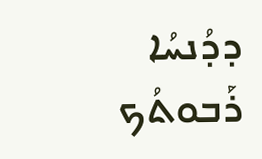ܕܕܳܢܚܳܐ ܪܰܒܘܬܳܟ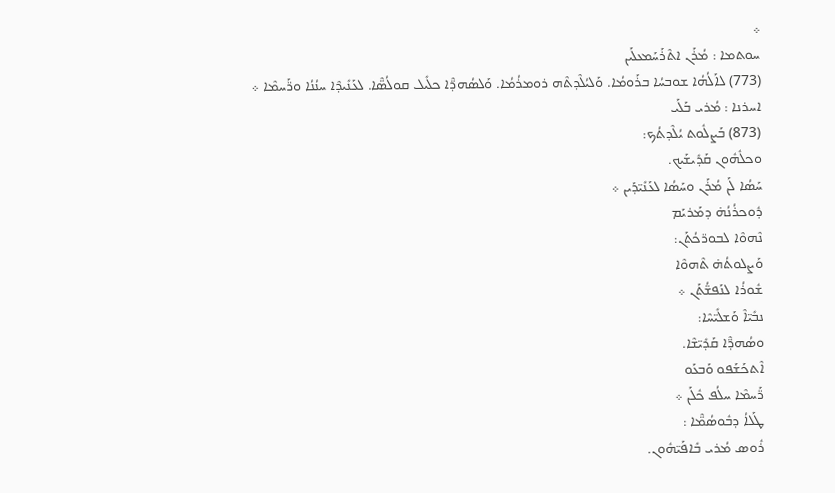܀
ܚܘܬܡܐ : ܡܳܪܰܢ ܐܬܶܪܰܚܰܡܥܠܰܝܢ
(773) ܠܐܰܠܳܗܳܐ ܫܘܒܚܳܐ ܒܪܰܘܡܳܐ. ܘܰܠܝܳܠܶܕܬܶܗ ܪܘܡܪܳܡܳܐ. ܘܰܠܣܳܗܕ̈ܶܐ ܟܠܺܝܠ ܩܘܠܳܣ̈ܶܐ. ܠܥܰܢܺܝܕܶܐ ܚܢܳܢܳܐ ܘܪ̈ܰܚܡܶܐ ܀
ܐܚܪܢܐ : ܡܳܪܝ ܒܰܠܰܝ
(873) ܒܰܨܠܽܘܬ ܝܳܠܶܕܬܳܟ:
ܘܟܠܽܗܽܘܢ ܩܰܕܺܝܫܰܝܟ.
ܚܰܣܳܐ ܠܰܢ ܡܳܪܰܢ ܘܚܰܣܳܐ ܠܥܰܢܺܝ̈ܕܰܝܢ ܀
ܕܽܘܟܪܳܢܳܗ̇ ܕܡܰܪܝܰܡ
ܢܶܗܘܶܐ ܠܒܘܪ̈ܟܳܬܰܢ:
ܘܰܨܠܘܬܳܗ̇ ܬܶܗܘܶܐ
ܫܽܘܪܳܐ ܠܢܰܦܫ̈ܳܬܰܢ ܀
ܢܒܺܝ̈ܐܶ ܘܰܫܠܺܝ̈ܚܶܐ:
ܘܣܳܗܕ̈ܶܐ ܩܰܕܺܝ̈ܫܶܐ.
ܐܶܬܟܰܫܰܦܘ ܘܰܒܥܰܘ
ܪ̈ܰܚܡܶܐ ܚܠܳܦ ܟܽܠܰܢ ܀
ܛܰܠܐܳ ܕܒܽܘܣܳܡ̈ܶܐ :
ܪܽܘܣ ܡܳܪܝ ܒܺܐܦܰܝ̈ܗܽܘܢ.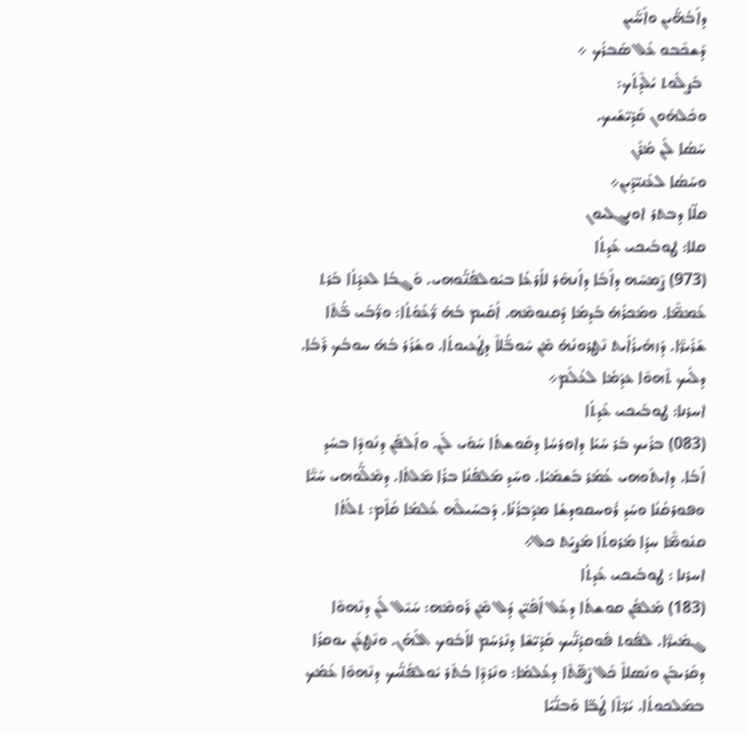ܕܐܰܒܳܗ̈ܰܝܢ ܘܐܰܚ̈ܰܝܢ
ܕܰܫܟܶܒܘ ܥܰܠ ܣܰܒܪܳܟ ܀
 ܒܰܨܠܽܘܬ ܝܳܠܶܕܬܳܟ:
ܘܟܽܠܗܽܘܢ ܩܰܕܺܝ̈ܫܰܝܟ.
ܚܰܣܳܐ ܠܰܢ ܡܳܪܰܢ
ܘܚܰܣܳܐ ܠܥܰܢܝ̈ܕܰܝܢ܀
ܩܠ̈ܐ ܕܒܬܪ ܐܘܢܓܠܝܘܢ
ܩܠܐ: ܛܘܒܰܝܟܝ ܥܺܕܬܳܐ
(973) ܨܶܡܚܶܗ ܕܐܰܒܳܐ ܕܐܰܢܗܰܪ ܠܐܰܪܥܳܐ ܒܝܽܘܠܦܳܢ̈ܰܘܗܝ. ܘܰܓܒܳܐ ܠܥܕܺܬܳܐ ܒܰܪܬ ܥܰܡܡ̈ܶܐ. ܘܡܰܟܪܳܗ̇ ܒܰܕܡܳܐ ܕܰܩܢܘܡܶܗ. ܐܰܩܺܝܡ ܒܳܗ̇ ܪ̈ܳܥܰܘܳܬܳܐ: ܘܪ̈ܰܒܰܝ ܒ̈ܳܬܶܐ ܫܰܪܺܝܪ̈ܶܐ. ܕܰܙܗܺܝܪܳܐܺܝܬ ܢܶܛܪܘܢܳܗ̇ ܡܶܢ ܚܽܘܒ̈ܳܠܐܶ ܕܛܳܥܝܘܬܳܐ. ܘܫܰܪܰܪ ܒܳܗ̇ ܚܘܒܳܟ ܪܰܒܳܐ. ܕܠܳܝܟ ܬܶܗܘܶܐ ܥܕܰܡܳܐ ܠܥܳܠܰܡ܀
ܐܚܪܢܐ: ܛܘܒܰܝܟܝ ܥܺܕܬܳܐ
(083) ܒܪܺܝܟ ܒܰܪ ܚܰܝܳܐ ܕܐܘܪܚܳܐ ܕܩܽܘܫܬܳܐ ܚܰܘܺܝ ܠܰܢ. ܘܐܰܠܦܰܢ ܕܢܰܘܕܶܐ ܒܚܰܕ ܐܰܒܳܐ. ܕܐܝܬܰܘܗܝ ܥܳܡܰܪ ܒܰܫܡܰܝܳܐ. ܘܚܰܕ ܡܰܠܦܳܢܳܐ ܒܪܳܐ ܡܶܠܬܳܐ. ܕܡܶܠ̈ܰܘܗܝ ܚܰܝ̈ܶܐ ܘܦܘܪܩܳܢܳܐ ܘܚܰܕ ܪܽܘܚܩܘܕܫܳܐ ܡܕܰܒܪܳܢܳܐ. ܕܰܒܚܰܝܠܶܗ ܥܳܠܡܳܐ ܩܳܐܶܡ: ܬܠܳܬܳܐ ܩܢܽܘܡ̈ܶܐ ܚܕܳܐ ܡܳܪܘܬܳܐ ܡܰܨܝܰܬ ܟܠ܀
ܐܚܪܢܐ : ܛܘܒܰܝܟܝ ܥܺܕܬܳܐ
(183) ܡܰܠܦܳܢ ܩܘܫܬܳܐ ܕܥܰܠ ܐܰܦܰܝ̈ܢ ܕܳܠ ܡܶܢ ܪܰܘܡܶܗ: ܚܰܝܶܠ ܠܰܢ ܕܢܶܗܘܶܐ ܓܡܺܝܪ̈ܶܐ. ܠܦܽܘܬ ܦܽܘܩܕܳܢ̈ܰܝܟ ܩܰܕܺܝ̈ܫܶܐ ܕܢܶܪܚܰܡ ܠܐܰܒܽܘܟ ܐܠܰܗܰܢ. ܘܢܶܛܥܰܢ ܝܘܩܪܳܐ ܕܩܰܪܝܒܰܢ ܘܢܰܣܠܐܶ ܟܽܠ ܨܶܦ̈ܬܶܐ ܕܥܳܠܡܳܐ: ܘܢܶܪܕܶܐ ܒܳܬܰܪ ܝܽܘܠܦܳܢ̈ܰܝܟ ܕܢܶܗܘܶܐ ܥܰܡܳܟ ܒܡܰܠܟܘܬܳܐ. ܝܳܪ̈ܬܶܐ ܛܳܒ̈ܐ ܘܰܒܢ̈ܰܝܳܐ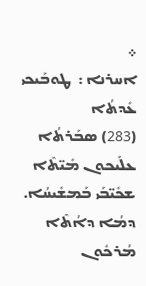܀
ܐܚܪܢܐ :  ܛܘܒܰܝܟܝ ܥܺܕܬܳܐ
(283) ܣܒܰܪܬܳܐ ܥܠܰܝܟܘܢ ܡܺܝ̈ܬܶܐ ܫܟܺܝ̈ܒܰܝ ܒܰܡܫܺܝܚܳܐ. ܕܡܳܐ ܕܐܳܬܶܐ ܡܳܪܟܽܘܢ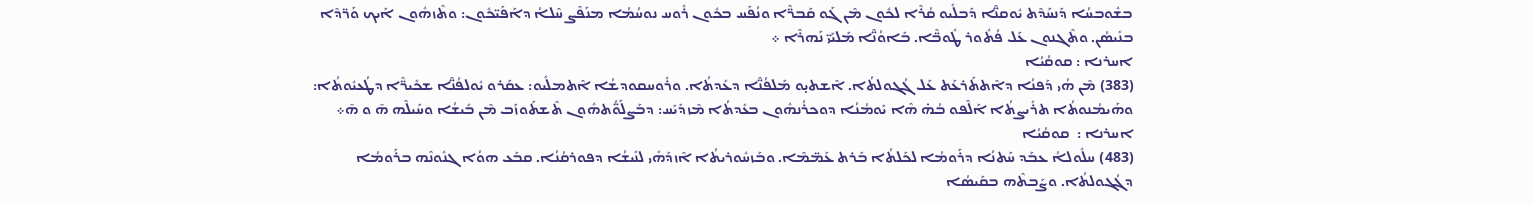ܒܫܽܘܒܚܳܐ ܕܰܢܚܰܕܶܬ ܝܽܘܩܢ̈ܶܐ ܕܰܒܠܺܝܘ ܩܳܪܶܐ ܠܟܽܘܢ ܡܶܢ ܓܰܘ ܩܰܒܪ̈ܶܐ ܘܢܳܦܰܚ ܒܟܽܘܢ ܪܽܘܚ ܢܘܚܳܡܳܐ ܡܢܰܦܶܨ ܚܶܠܐܳ ܕܐܰܦܰܝ̈ܟܽܘܢ: ܘܬܶܙܗܽܘܢ ܐܰܝܟ ܘܰܪ̈ܕܶܐ ܒܢܺܝܣܳܢ. ܘܬܶܓܢܘܢ ܥܰܠ ܦܳܬܽܘܪ ܛܽܘܒ̈ܶܐ. ܒܰܐܘܳܢ̈ܶܐ ܡܰܠܝܰܝ̈ ܢܰܗܪܶܐ ܀
ܐܚܪܢܐ : ܩܘܩܳܝܳܐ
(383) ܡܶܢ ܗܳܝ ܕܰܦܢܳܐ ܕܐܶܬܬܰܪܥܰܬ ܥܰܠ ܓܳܓܘܠܬܳܐ. ܐܶܫܬܝ̣ܘ ܡܰܠܦܳܢ̈ܶܐ ܕܥܺܕܬܳܐ. ܘܪܽܘܚܩܘܕܫܳܐ ܐܶܬܡܠܺܝܘ: ܥܩܰܪܘ ܝܽܘܠܦܳܢ̈ܶܐ ܫܟܺܝܪ̈ܶܐ ܕܛܳܥܝܽܘܬܳܐ: ܘܗܰܝܡܳܢܘܬܳܐ ܬܪܺܝܨܬܳܐ ܐܰܠܶܦܘ ܒܳܗ̇ ܗܶܐ ܝܰܘܡܳܢܳܐ ܕܘܟܪܳܢܗܽܘܢ ܒܥܺܕܬܳܐ ܡܶܙܕܰܝܰܚ: ܕܒܰܨܠܰܘ̈ܳܬܗܽܘܢ ܬܶܫܬܰܘܙܰܒ ܡܶܢ ܒܺܝܫܳܐ ܘܚܰܝܠܶܗ ܗ̄ ܘ ܗ̄܀
ܐܚܪܢܐ :  ܩܘܩܳܝܳܐ
(483) ܚܠܽܘܠܐܳ ܥܒܰܕ ܚܰܬܢܳܐ ܕܪܰܘܡܳܐ ܠܟܰܠܬܳܐ ܒܰܪܬ ܥܰܡ̈ܡܶܐ. ܘܒܰܙܚܽܘܪܝܬܳܐ ܐܶܙܕܰܗܺܝ ܠܢܺܝܫܳܐ ܕܦܘܪܩܳܢܳܐ. ܩܒܰܥ ܗܘܳܐ ܓܢܽܘܢܶܗ ܒܪܰܘܡܳܐ ܕܓܳܓܘܠܬܳܐ. ܘܨܰܒܬܶܗ ܒܩܰܝܣܳܐ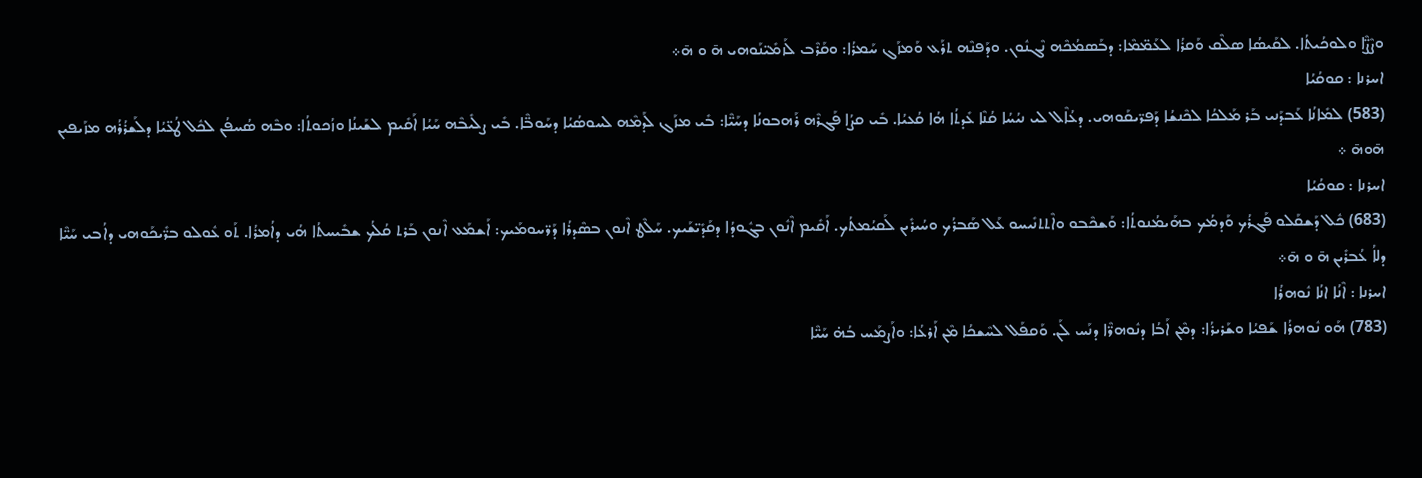ܘܨܶܨ̈ܶܐ ܘܠܘܟܳܝܬܳܐ. ܠܩܰܝܣܳܐ ܣܠܶܩ ܘܰܩܪܳܐ ܠܥܰܡ̈ܡܶܐ: ܕܒܰܣܡܳܟܶܗ ܢܶܓܢܽܘܢ. ܘܕܰܦܢܶܗ ܬܪܰܥ ܘܰܡܙܰܓ ܚܰܡܪܳܐ: ܘܩܰܪܶܒ ܠܰܙܡܺܝ̈ܢܰܘܗܝ ܗ̄ ܘ ܗ̄܀
ܐܚܪܢܐ : ܩܘܩܳܝܳܐ
(583) ܠܡܺܐܢܳܐ ܥܰܒܕܰܢܝ ܒܰܪ ܡܰܠܟܳܐ ܠܟܶܢܫܳܐ ܕܰܦܪ̈ܝܩܰܘܗܝ. ܕܥܳܐܶܠ ܠܝ ܢܝܳܚܳܐ ܩܳܢܶܐ ܥܺܕܬܳܐ ܗܳܐ ܩܳܥܝܳܐ. ܒܺܝ ܩܨܳܐ ܦܰܓܪܶܗ ܪܰܗܒܘܢܳܐ ܕܚܰܝ̈ܶܐ: ܒܺܝ ܡܙܰܓ ܠܰܕܡܶܗ ܠܚܘܣܳܝܳܐ ܕܚܰܘܒ̈ܶܐ. ܒܺܝ ܨܠܺܝܒܶܗ ܚܰܝܳܐ ܐܰܩܺܝܡ ܠܫܰܝܢܳܐ ܘܙܳܟܘܬܳܐ: ܘܒܶܗ ܣܳܚܦܳܢ ܠܟܽܠ ܛܳܥ̈ܝܳܐ ܕܠܰܫܪܳܪܳܗ ܡܙܰܝܦܝܢ ܗ̄ܘܗ̄ ܀
ܐܚܪܢܐ : ܩܘܩܳܝܳܐ
(683) ܟܽܠ ܕܰܫܩܰܠܘ ܦܰܓܪܳܟ ܘܰܕܡܳܟ ܒܗܰܝܡܳܢܘܬܳܐ: ܘܰܫܟܶܒܘ ܘܐܶܬܬܢܺܝܚܘ ܥܰܠ ܣܰܒܪܳܟ ܘܚܳܝܪܺܝܢ ܠܰܩܝܳܡܬܳܟ. ܐܰܩܺܝܡ ܐܶܢܽܘܢ ܒܓܽܘܕܳܐ ܕܩܰܕܺܝ̈ܫܰܝܟ. ܚܰܠܶܛ ܐܶܢܘܢ ܒܣܶܕܪܳܐ ܕܰܪ̈ܚܘܡܰܝܟ: ܐܰܫܡܰܥ ܐܶܢܘܢ ܒܰܪܬ ܩܳܠܳܟ ܫܒܺܝܚܬܳܐ ܗܳܝ ܕܐܳܡܪܳܐ. ܬܰܘ ܥܽܘܠܘ ܒܪ̈ܺܝܟܰܘܗܝ ܕܐܳܒܝ ܚܰܝ̈ܶܐ ܕܠܐܳ ܥܳܒܪܺܝܢ ܗ̄ ܘ ܗ̄܀
ܐܚܪܢܐ : ܐܶܢܳܐ ܐܢܳܐ ܢܽܘܗܪܳܐ
(783) ܗܰܘ ܢܽܘܗܪܳܐ ܫܰܦܝܳܐ ܘܫܰܪܝܪܳܐ: ܕܡܶܢ ܐܰܒܳܐ ܕܢܽܘܗܪ̈ܶܐ ܕܢܰܚ ܠܰܢ. ܘܰܩܦܰܠ ܠܚܶܫܟܳܐ ܡܶܢ ܐܰܪܥܳܐ: ܘܐܰܨܡܰܚ ܒܳܗ̇ ܚܰܝ̈ܶܐ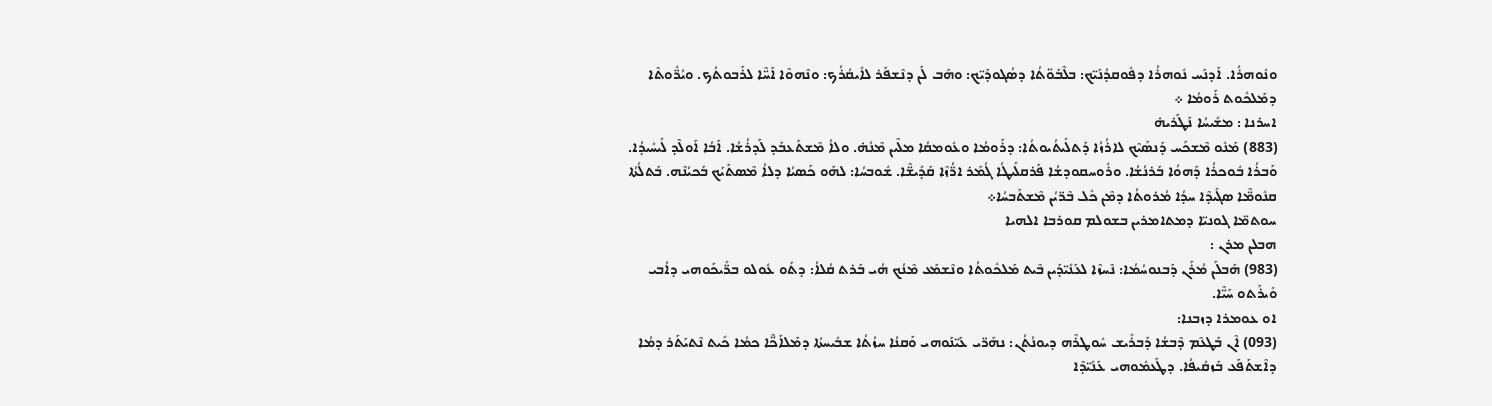ܘܢܽܘܗܪܳܐ. ܐܰܕܢܰܚ ܢܽܘܗܪܳܐ ܕܦܽܘܩܕܳܢܰܝ̈ܟ: ܒܠܶܒܰܘ̈ܬܳܐ ܕܣܳܓܘܕܰܝ̈ܟ: ܘܗܰܒ ܠܰܢ ܕܢܶܫܦܰܪ ܠܐܺܝܩܳܪܳܟ: ܘܢܶܗܘܶܐ ܐܰܚ̈ܶܐ ܠܪܰܒܘܬܳܟ. ܘܝܳܪ̈ܽܘܬܶܐ ܕܡܰܠܟܽܘܬ ܪܰܘܡܳܐ ܀
ܐܚܪܢܐ : ܡܫܺܝܚܳܐ ܢܰܛܰܪܝܗ̇
(883) ܡܰܢܽܘ ܡܶܫܟܰܚ ܕܰܢܣܰܝܶܟ ܠܐܪܳܙܳܐ ܕܰܬܠܺܝܬܳܝܘܬܳܐ: ܕܪܰܘܡܳܐ ܘܥܽܘܡܩܳܐ ܡܠܶܝܢ ܡܶܢܳܗ̇. ܘܠܐܳ ܡܶܫܬܰܥܒܰܕ ܠܰܕܪܳܫܳܐ. ܐܰܒܳܐ ܐܰܘܠܶܕ ܠܺܝܚܺܝܕܳܐ. ܘܰܒܪܳܐ ܒܽܘܟܪܳܐ ܕܰܗܘܳܐ ܒܰܪܢܳܫܳܐ. ܘܪܽܘܚܩܘܕܫܳܐ ܦܰܪܩܠܺܝܛܳܐ ܓܳܡܰܪ ܐܪ̈ܳܙܶܐ ܩܰܕܺܝܫ̈ܶܐ. ܫܽܘܒܚܳܐ: ܠܗܰܘ ܟܰܣܝܳܐ ܕܠܐܳ ܡܶܣܬܰܝܰܟ ܒܰܟܝܳܢܶܗ. ܒܰܬܠܳܬܳܐ ܩܢܽܘܡ̈ܶܐ ܣܓܺܝܕܶܐ ܚܕܳܐ ܡܳܪܘܬܳܐ ܕܡܶܢ ܟܽܠ ܒܶܪ̈ܝܳܢ ܡܶܫܬܰܒܚܳܐ܀
ܚܘܬܡ̈ܐ ܓܘܢܝ̈ܐ ܕܡܬܐܡܪܝܢ ܒܫܘܠܡ ܩܘܪܒܐ ܐܠܗܝܐ
ܗܒܠܢ ܡܪܢ :
(983) ܗܰܒܠܰܢ ܡܳܪܰܢ ܕܰܒܢܘܚܳܡܳܐ: ܢܶܚܙܶܐ ܠܥܰܢܺܝ̈ܕܰܝܢ ܒܶܝܬ ܡܰܠܟܽܘܬܳܐ ܘܢܶܫܡܰܥ ܡܶܢܳܟ ܗܳܝ ܒܰܪܬ ܩܳܠܐܳ: ܕܬܰܘ ܥܽܘܠܘ ܒܪ̈ܺܝܟܰܘܗܝ ܕܐܳܒܝ ܘܺܝܪܰܬܘ ܚܰܝ̈ܶܐ.
ܐܘ ܥܘܡܪܐ ܕܙܒܢܐ:
(093) ܐܶܢ ܒܰܛܥܶܡ ܕܶܒܫܳܐ ܕܰܒܪܺܝܫ ܚܽܘܛܪܶܗ ܕܝܘܢܳܬܳܢ: ܢܗܰܪ̈ܝ ܥܰܝ̈ܢܰܘܗܝ ܘܰܩܢܳܐ ܚܙܳܬܳܐ ܫܒܺܝܚܬܳܐ ܕܡܰܠܐܰܟ̈ܶܐ ܟܡܳܐ ܟܺܝܬ ܢܶܬܝܰܬܰܪ ܕܡܳܐ ܕܐܶܫܬܰܦܰܥ ܒܰܙܩܺܝܦܳܐ. ܕܛܰܥܡܽܘܗܝ ܥܰܢܺܝ̈ܕܶܐ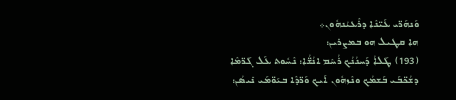ܘܰܢܗܰܪ̈ܝ ܥܰܝ̈ܢܶܐ ܕܪܶܥܝܳܢܗܽܘܢ܀
ܗܐ ܩܛܝܠ ܗܘ ܒܡܨܪܝܢ:
(193) ܛܰܠܐܳ ܕܰܚܢܳܢܳܟ ܪܳܚܶܡ ܐܢܳܫ̈ܳܐ: ܢܶܚܽܘܬ ܥܰܠ ܓܰܪ̈ܡܶܐ ܕܫܳܟ̈ܒܰܝ ܒܰܫܡܳܟ ܘܢܶܙܗܽܘܢ ܐܰܝܟ ܘܰܪ̈ܕܶܐ ܒܝܰܘ̈ܡܰܝ ܢܺܝܣܳܢ: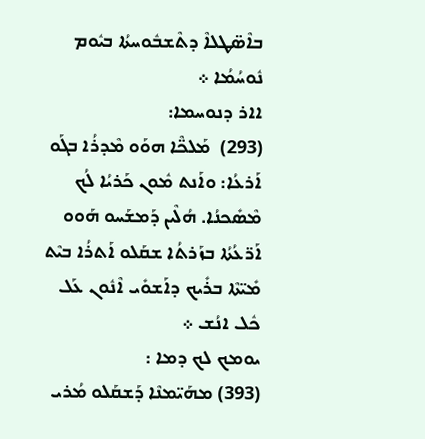ܒܐܶܣ̈ܛܠܐܶ ܕܬܶܫܒܽܘܚܬܳܐ ܒܝܽܘܡ ܢܽܘܚܳܡܳܐ ܀
ܐܐܪ ܕܢܘܚܡܐ:
(293)  ܡܰܠܟ̈ܶܐ ܗܘܰܘ ܡܶܕܪܳܐ ܒܓܰܘ ܐܰܪܥܳܐ: ܘܐܰܢܬ ܡܽܘܢ ܟܰܪܝܳܐ ܠܳܟ ܡܶܣܺܟܢܳܐ. ܗܳܠܶܝܢ ܕܰܡܫܰܚܘ ܗܰܘܘ ܐܰܪ̈ܥܳܬܳܐ ܒܙܰܪܬܳܐ ܫܩܰܠܘ ܐܰܬܪܳܐ ܒܝܶܬ ܡܺܝ̈ܬܶܐ ܒܪܺܝܟ ܕܐܰܫܘܺܝ ܐܶܢܽܘܢ ܥܰܠ ܟܽܠ ܐܢܳܫ ܀
ܝܘܡܟ ܠܟ ܕܡܐ :
(393) ܡܗܰܝ̈ܡܢܶܐ ܕܰܫܩܰܠܘ ܡܳܪܝ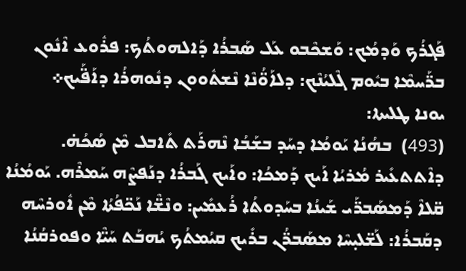ܦܰܓܪܳܟ ܘܰܕܡܳܟ: ܘܰܫܟܶܒܘ ܥܰܠ ܣܰܒܪܳܐ ܕܰܐܠܗܘܬܳܟ: ܦܪܽܘܥ ܐܶܢܽܘܢ ܒܪ̈ܰܚܡܶܐ ܒܝܽܘܡ ܓܶܠܝܳܢܶܟ: ܕܠܐܰܘ̈ܳܢܶܐ ܢܶܫܬܽܘܘܢ ܕܢܽܘܗܪܳܐ ܕܐܰܦ̈ܰܝܟ܀
ܝܘܢܐ ܛܠܝܬܐ:
(493)  ܒܗܳܢܳܐ ܝܰܘܡܳܐ ܕܚܰܕ ܒܫܰܒܳܐ ܢܶܗܪܰܬ ܬܺܐܒܠ ܡܶܢ ܣܳܟܳܗ̇. ܕܐܶܬܬܥܺܝܪ ܡܳܪܝܳܐ ܐܰܝܟ ܕܰܡܟܳܐ: ܘܐܰܝܟ ܓܰܒܪܳܐ ܕܢܰܦܨܶܗ ܚܰܡܪܶܗ. ܝܰܘܡܳܢܳܐ ܩ̈ܠܐܶ ܕܰܡܣܰܒܪ̈ܰܝ ܫܰܝܢܳܐ ܒܚܰܕܘܬܳܐ ܪܳܥܡܺܝܢ: ܘܢܶܫ̈ܶܐ ܢܰܟ̈ܦܳܬܳܐ ܡܶܢ ܐܽܘܪܚܶܗ ܕܩܰܒܪܳܐ: ܠܰܫ̈ܠܝ̣ܚܶܐ ܡܣܰܒܪ̈ܳܢ ܒܪܺܝܟ ܩܝܳܡܬܳܟ ܝܳܗܒܰܬ ܚܰܝ̈ܶܐ ܘܦܘܪܩܳܢܳܐ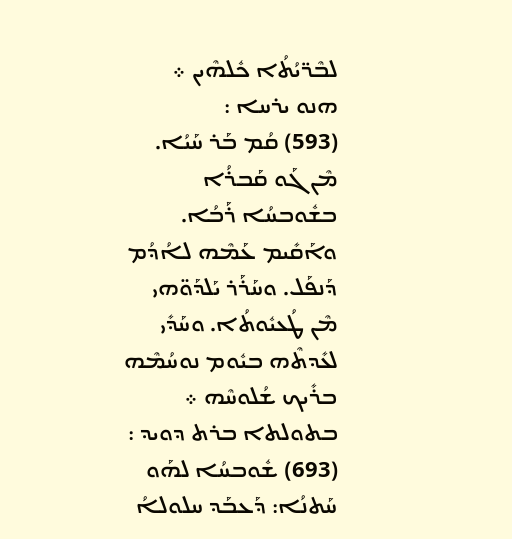ܠܒܶܪ̈ܝܳܬܳܐ ܟܽܠܗܶܝܢ ܀
ܗܢܘ ܝܪܚܐ :
(593) ܩܳܡ ܒܰܪ ܚܰܝܳܐ. ܡܶܢ ܓܰܘ ܩܰܒܪܳܐ ܒܫܽܘܒܚܳܐ ܪܰܒܳܐ. ܘܐܰܩܺܝܡ ܥܰܡܶܗ ܠܐܳܕܳܡ ܕܰܢܦܰܠ. ܘܚܰܪܰܪ ܝܰܠܕܰܘ̈ܗܝ ܡܶܢ ܛܳܥܝܽܘܬܳܐ. ܘܚܰܕܺܝ ܠܥܺܕܬܶܗ ܒܝܽܘܡ ܢܘܚܳܡܶܗ ܒܪܺܝܟ ܫܳܠܘܚܶܗ ܀
ܒܬܘܠܬܐ ܒܪܬ ܕܘܝܕ :
(693) ܫܽܘܒܚܳܐ ܠܗܰܘ ܚܰܬܢܳܐ: ܕܰܥܒܰܕ ܚܠܘܠܐܳ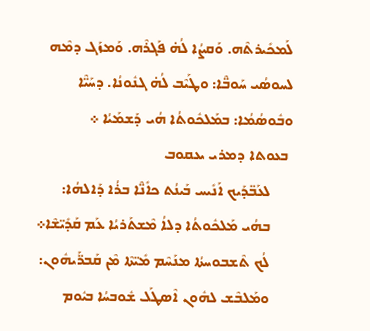ܠܰܡܟܺܝܪܬܶܗ. ܘܰܩܨܳܐ ܠܳܗ̇ ܦܰܓܪܶܗ. ܘܰܡܙܰܓ ܕܡܶܗ ܠܚܘܣܳܝ ܚܰܘܒ̈ܶܐ: ܘܛܰܝܶܒ ܠܳܗ̇ ܓܢܽܘܢܳܐ. ܕܚܰܝ̈ܶܐ ܘܒܽܘܣܳܡܳܐ: ܒܡܰܠܟܽܘܬܳܐ ܗܳܝ ܕܰܫܡܰܝܳܐ ܀
 ܒܥܘܬܐ ܕܡܪܝ ܝܥܩܘܒ
      ܠܥܰܒ̈ܕܰܝܟ ܐܰܢܺܝܚ ܒܰܝܢܳܬ ܟܐܺܢ̈ܶܐ ܒܪܳܐ ܕܰܐܠܗܳܐ:
      ܒܗܳܝ ܡܰܠܟܽܘܬܳܐ ܕܠܐܳ ܡܶܫܬܰܪܝܳܐ ܥܰܡ ܩܰܕܺܝ̈ܫܶܐ܀
      ܠܳܟ ܬܶܫܒܘܚܬܳܐ ܡܢܰܚܶܡ ܡܺܝ̈ܬܶܐ ܡܶܢ ܩܰܒܪ̈ܰܝܗܽܘܢ:
      ܘܡܰܠܒܶܫ ܠܗܽܘܢ ܐܶܣܛܰܠ ܫܽܘܒܚܳܐ ܒܝܽܘܡ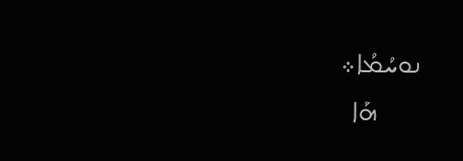ܢܘܚܳܡܳܐ܀
      ܗܰܐ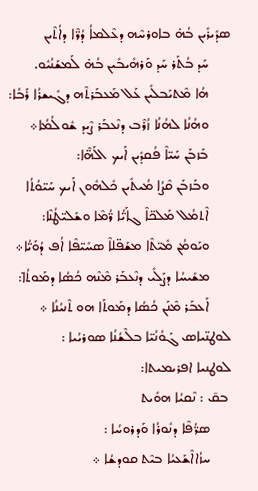ܣܕܺܝܪܺܝܢ ܒܳܗ̇ ܒܐܘܪܚܶܗ ܕܥܶܠܡܐܳ ܕܳܪ̈ܶܐ ܕܐܳܬܶܝܢ
      ܚܰܕ ܒܳܬܰܪ ܚܰܕ ܘܰܪܗܺܝܒܺܝܢ ܒܳܗ̇ ܠܰܡܫܰܢܳܝܽܘ.
      ܗܳܐ ܡܶܬܝܰܒܠܺܝܢ ܥܰܠ ܡܰܥܒܰܪܬܶܗ ܕܓܺܝܫܪܳܐ ܪܰܒܳܐ:
      ܘܗܳܢܳܐ ܠܗܳܢܳܐ ܙܳܪܶܒ ܕܢܶܥܒܰܪ ܨܶܝܕ ܫܽܘܠܳܡܳܐ܀
      ܒܰܙܒܰܢ ܚܰܝ̈ܐܶ ܦܳܩܕܺܝܢ ܐܰܝܟ ܐܠܰܗ̈ܶܐ:
      ܘܒܰܙܒܰܢ ܩܶܨܳܐ ܡܳܝܬܺܝܢ ܟܽܠܗܽܘܢ ܐܰܝܟ ܚܰܝ̈ܘܳܬܳܐ
      ܐܶܬܡܳܠ ܡܰܠܟ̈ܐܶ ܓܐܰܝ̈ܳܐ ܪ̈ܳܡܶܐ ܘܫܰܠܝ̈ܛܳܢܶܐ:
      ܘܝܰܘܡܳܢ ܡܺܝ̈ܬܶܐ ܡܫܰܦ̈ܠܐܶ ܣܚܺܝ̈ܦܶܐ ܐܳܦ ܕܳܘܰܝ̈ܳܐ܀
      ܡܫܺܝܚܳܐ ܕܨܰܠܺܝ ܕܢܶܥܒܰܪ ܡܶܢܶܗ ܟܳܣܳܐ ܕܡܰܘܬܳܐ:̇
      ܐܰܥܒܰܪ ܡܶܢܰܢ ܟܳܣܳܐ ܕܡܰܘܬܰܐ ܗܘ ܬܶܢܝܳܢܳܐ ܀
ܠܘܛܢ̈ܝܐܣ ܓܰܘܳܢܳܝ̈ܐ ܒܠܶܫܳܢܳܐ ܣܘܪܝܳܝܐ :
ܠܘܛܢܝܐ ܐܦܪܝܡܝܬܐ:
 ܒܩ̄ : ܢܶܩܝܳܐ ܗܘܺܝܬ
      ܣܪ̈ܳܦܶܐ ܕܢܽܘܪܳܐ ܘܰܕܪܘܚܳܐ :
      ܚܙܳܐܐܶܫܰܥܝܳܐ ܒܝܶܬ ܩܘܕܫܳܐ ܀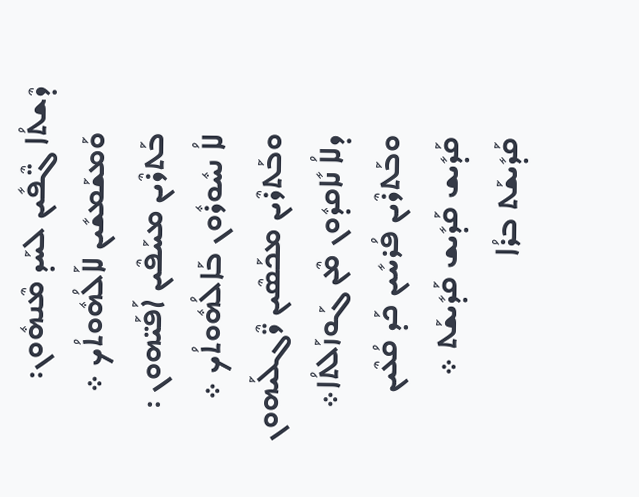ܕܶܫܬܳܐ ܓ̈ܶܦܺܝܢ ܠܚܰܕ ܡܶܢܗܽܘܢ:
      ܘܰܡܫܰܡܫܺܝܢ ܠܐܰܠܳܗܽܘܬܳܟ ܀
      ܒܰܬܪܶܝܢ ܡܚܰܦܶܝܢ ܐܰܦܰܝ̈ܗܘܢ :
      ܠܐܳ ܢܚܽܘܪܽܘܢ ܒܰܐܠܳܗܽܘܬܳܟ ܀
      ܘܒܰܬܪܶܝܢ ܡܟܰܣܶܝܢ ܪ̈ܶܓܠܰܝܗܘܢ
      ܕܠܐܳ ܢܺܐܩܕܽܘܢ ܡܶܢ ܓܰܘܙܰܠܬܳܐ܀
      ܘܒܰܬܪܶܝܢ ܦܳܪܚܺܝܢ ܟܰܕ ܩܳܥܶܝܢ
      ܩܰܕܺܝܫ ܩܰܕܺܝܫ ܩܰܕܺܝܫܰܬ ܀
      ܩܰܕܺܝܫܰܬ ܒܪܳܐ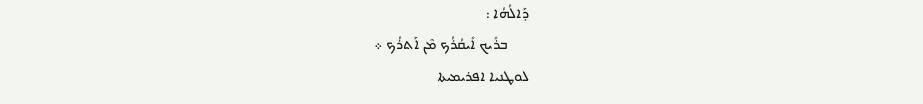ܕܰܐܠܳܗܳܐ :
      ܒܪܺܝܟ ܐܺܝܩܳܪܳܟ ܡܶܢ ܐܰܬܪܳܟ ܀
ܠܘܛܢܝܐ ܐܦܪܝܡܝܬܐ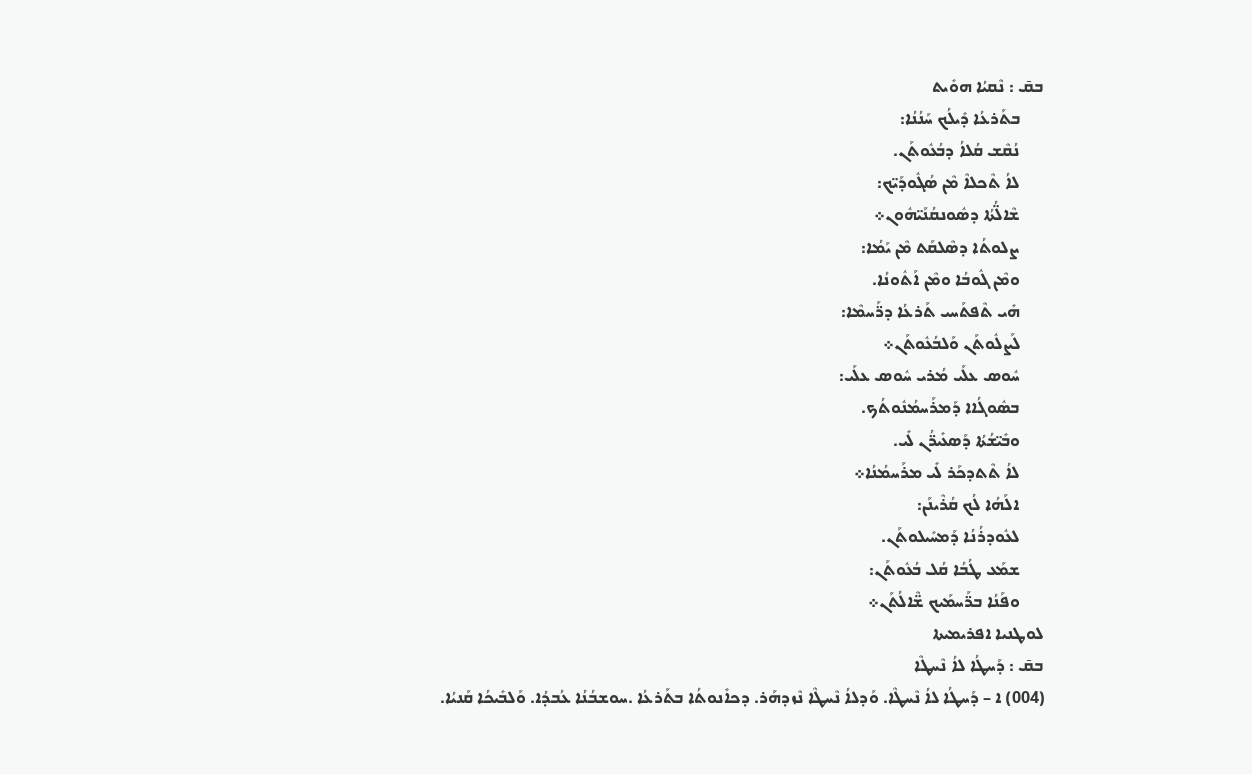ܒܩ̄ : ܢܶܩܝܳܐ ܗܘܺܝܬ
      ܒܬܰܪܥܳܐ ܕܺܝܠܳܟ ܚܰܢܳܢܳܐ:
      ܢܳܩܶܫ ܩܳܠܐܳ ܕܒܳܥܽܘܬܰܢ.
      ܠܐܳ ܬܶܟܠܐܶ ܡܶܢ ܣܳܓܽܘܕܰܝ̈ܟ:
      ܫܶܐܠ̈ܳܬܳܐ ܕܣܽܘܢܩܳܢܰܝ̈ܗܽܘܢ܀
      ܨܠܘܬܳܐ ܕܣܶܠܩܰܬ ܡܶܢ ܝܰܡܳܐ:
      ܘܡܶܢ ܓܽܘܒܳܐ ܘܡܶܢ ܐܰܬܽܘܢܳܐ.
      ܗܺܝ ܬܶܦܬܰܚܝ ܬܰܪܥܳܐ ܕܪ̈ܰܚܡܶܐ:
      ܠܰܨܠܽܘܬܰܢ ܘܰܠܒܳܥܽܘܬܰܢ܀
      ܚܽܘܣ ܥܠܰܝ ܡܳܪܝ ܚܽܘܣ ܥܠܰܝ:
      ܒܣܽܘܓܳܐܐ ܕܰܡܪܰܚܡܳܢܽܘܬܳܟ.
      ܘܒܺܝ̈ܫܳܬܳܐ ܕܰܣܥܺܝܪ̈ܳܢ ܠܺܝ.
      ܠܐܳ ܬܶܬܕܟܰܪ ܠܺܝ ܡܪܰܚܡܳܢܳܐ܀
      ܐܠܰܗܳܐ ܠܳܟ ܩܳܪܶܝܢܰܢ:
      ܠܥܽܘܕܪܳܢܳܐ ܕܰܡܚܺܝܠܘܬܰܢ.
      ܫܡܰܥ ܛܳܒܳܐ ܩܳܠ ܒܳܥܽܘܬܰܢ:
      ܘܦܰܢܳܐ ܒܪ̈ܰܚܡܰܝܟ ܫ̈ܶܐܠܳܬܰܢ܀
ܠܘܛܢܝܐ ܐܦܪܝܡܝܬܐ
ܒܩ̄ : ܕܰܚܛܳܐ ܠܐܳ ܢܶܚܛܶܐ
(004) ܐ – ܕܰܚܛܳܐ ܠܐܳ ܢܶܚܛܶܐ. ܘܰܕܠܐܳ ܢܶܚܛܶܐ ܢܶܙܕܗܰܪ. ܕܟܐܺܢܘܬܳܐ ܒܬܰܪܥܳܐ .ܚܘܫܒܳܢܳܐ ܥܳܒܕܳܐ. ܘܰܠܒܺܝܟܳܐ ܩܰܢܝܳܐ.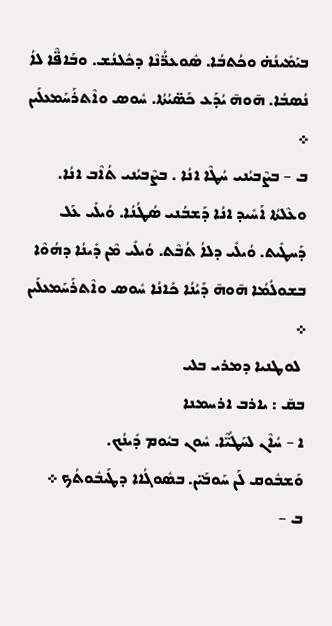ܒܝܰܡܺܝܢܳܗ̇ ܘܟܳܬܒܳܐ. ܣܽܘܥܪ̈ܳܢܶܐ ܕܟܽܠܢܳܫ. ܘܒܰܐܦ̈ܶܐ ܠܐܳ ܢܳܣܒܳܐ. ܗ̄ܘܗ̄ ܝܳܕܰܥ ܟܰܣ̈ܝܳܬܳܐ. ܚܽܘܣ ܘܐܶܬܪܰܚܰܡܥܠܰܝܢ ܀
ܒ – ܒܨܶܒܝܳܢܝ ܚܳܛܶܐ ܐܢܳܐ . ܒܨܶܒܝܳܢܝ ܬܳܐܶܒ ܐܢܳܐ. ܘܥܶܠܬܳܐ ܐܰܚܺܝܕ ܐܢܳܐ ܕܰܫܒܳܢܝ ܣܳܛܳܢܳܐ. ܘܳܝܠܺܝ ܥܰܠ ܕܰܚܛܺܝܬ. ܘܳܝܠܺܝ ܕܠܐܳ ܬܳܒܶܬ. ܘܳܝܠܺܝ ܡܶܢ ܕܺܝܢܳܐ ܕܗܳܘܶܐ ܒܫܘܠܳܡܳܐ ܗ̄ܘܗ̄ ܕܰܝܳܢܳܐ ܟܺܐܢܳܐ ܚܽܘܣ ܘܐܶܬܪܰܚܰܡܥܠܰܝܢ ܀
 ܠܘܛܢܝܐ ܕܡܪܝ ܒܠܝ
ܒܩ̄ : ܝܐܪܒ ܐܪܚܡܢܐ
ܐ – ܚܳܐܶܢ ܠܚܰܛܳܝ̈ܶܐ. ܚܽܘܢ ܒܝܽܘܡ ܕܺܝܢܳܟ.
ܘܰܫܒܽܘܩ ܠܰܢ ܚܰܘܒܰܝ̈ܢ. ܒܣܽܘܓܳܐܐ ܕܛܰܝܒܽܘܬܳܟ ܀
ܒ –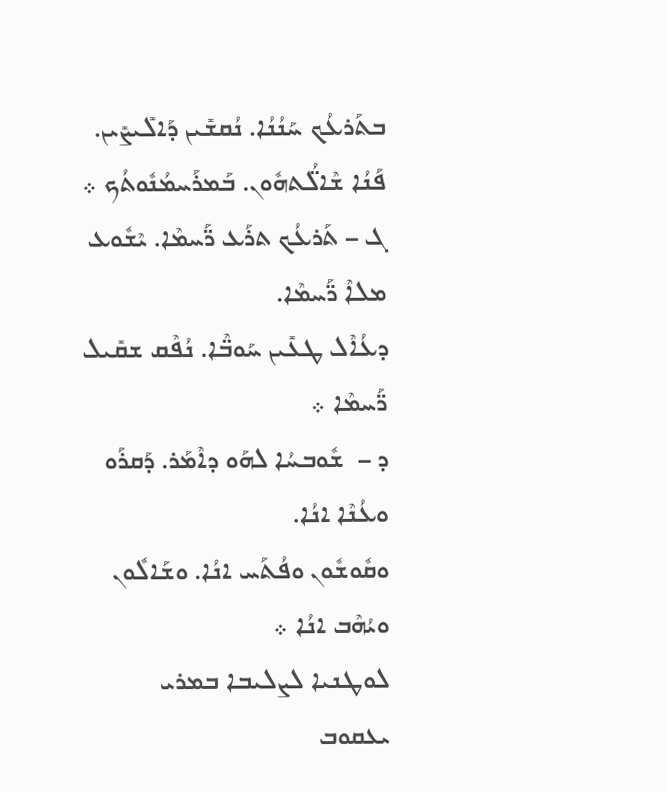ܒܬܰܪܥܳܟ ܚܰܢܳܢܳܐ. ܢܳܩܫܺܝܢ ܕܰܐܠܺܝܨܺܝܢ.
ܦܰܢܳܐ ܫܶܐܠ̈ܳܬܗܽܘܢ. ܒܰܡܪܰܚܡܳܢܽܘܬܳܟ ܀
ܓ – ܬܰܪܥܳܟ ܬܪܰܥ ܪ̈ܰܚܡܶܐ. ܝܶܫܽܘܥ ܡܠܐܶ ܪ̈ܰܚܡܶܐ.
ܕܥܳܐܶܠ ܛܥܺܝܢ ܚܰܘܒ̈ܶܐ. ܢܳܦܶܩ ܫܩܺܝܠ ܪ̈ܰܚܡܶܐ ܀
ܕ –  ܫܽܘܒܚܳܐ ܠܗܰܘ ܕܐܶܡܰܪ. ܕܰܩܪܰܘ ܘܥܳܢܶܐ ܐܢܳܐ.
ܘܩܽܘܫܽܘܢ ܘܦܳܬܰܚ ܐܢܳܐ. ܘܫܰܐܠܽܘܢ ܘܝܳܗܶܒ ܐܢܳܐ ܀
ܠܘܛܢܝܐ ܠܨܠܝܒܐ ܒܡܪܝ ܝܥܩܘܒ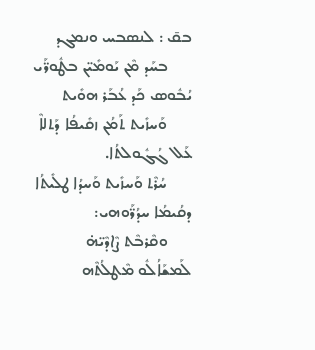ܒܩ̄ : ܠܢܣܒܚ ܘܢܡܓܕ
      ܒܚܰܕ ܡܶܢ ܝܰܘܡܺܝ̈ܢ ܒܛܽܘܪ̈ܰܝ ܝܳܒܽܘܣ ܟܰܕ ܥܳܒܰܪ ܗܘܺܝܬ
      ܘܰܚܙܺܝܬ ܬܰܡܳܢ ܙܩܺܝܦܳܐ ܕܰܬܠܐܶ ܥܰܠ ܓܳܓܽܘܠܬܳܐ.
      ܚܳܪܶܬ ܘܰܚܙܺܝܬ ܘܰܚܕܳܐ ܛܠܺܝܬܳܐ ܕܩܳܝܡܳܐ ܚܕܳܪ̈ܰܘܗܝ:
      ܘܩܶܪܒܶܬ ܨܶܐܕܶܝ̈ܗ̇ ܠܰܡܫܰܐܳܠܽܘ ܡܶܛܠܳܬܶܗ